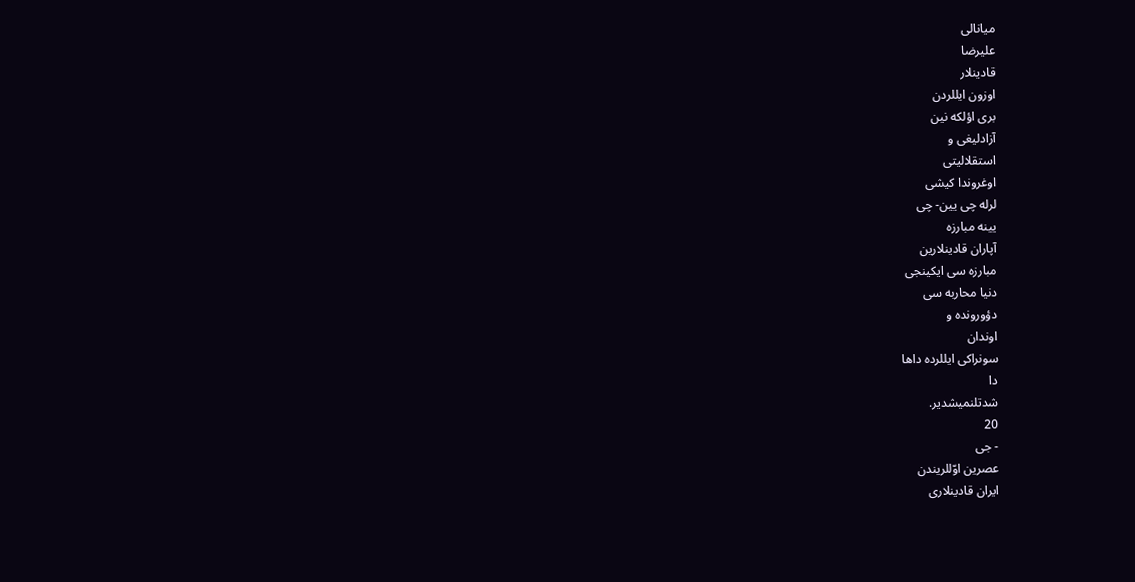ميانالى
عليرضا
قادینلار
اوزون ایللردن
بری اؤلکه نین
آزادلیغی و
استقلالیتی
اوغروندا کیشی
لرله چی یین- چی
یینه مبارزه
آپاران قادینلارین
مبارزه سی ایکینجی
دنیا محاربه سی
دؤورونده و
اوندان
سونراکی ایللرده داها
دا
شدتلنمیشدیر.
20
- جی
عصرین اوّللریندن
ایران قادینلاری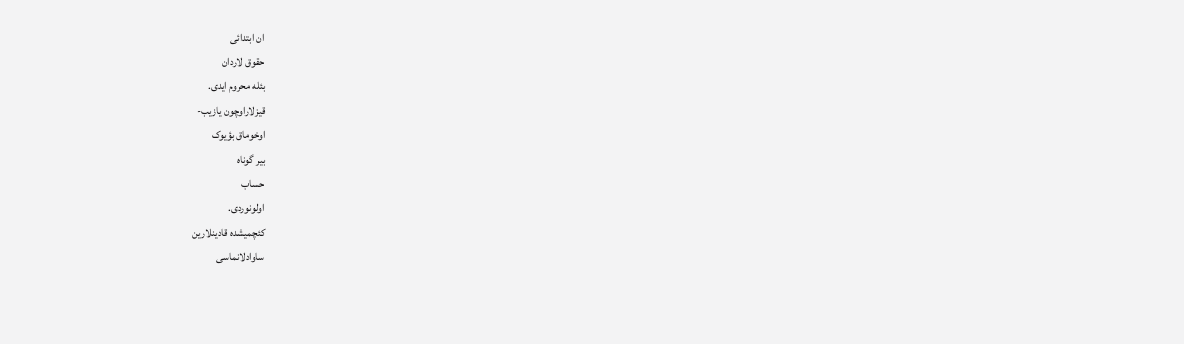ان ابتدائی
حقوق لاردان
بئله محروم ایدی.
قیزلاراوچون یازیب-
اوخوماق بؤیوک
بیر گوناه
حساب
اولونوردی.
کئچمیشده قادینلارین
ساوادلانماسی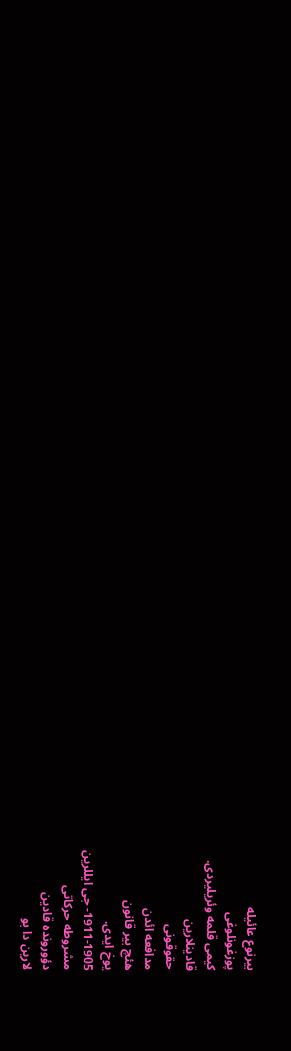بیرنوع عائیله
پوزغونلوغی
کیمی قلمه وئریلیردی.
قادینلارین
حقوقونی
مدافعه ائدن
هئچ بیر قانون
یوخ ایدی.
1911-1905- جی ایللرین
مشروطه حرکاتی
دؤورونده قادین
لارین دا بو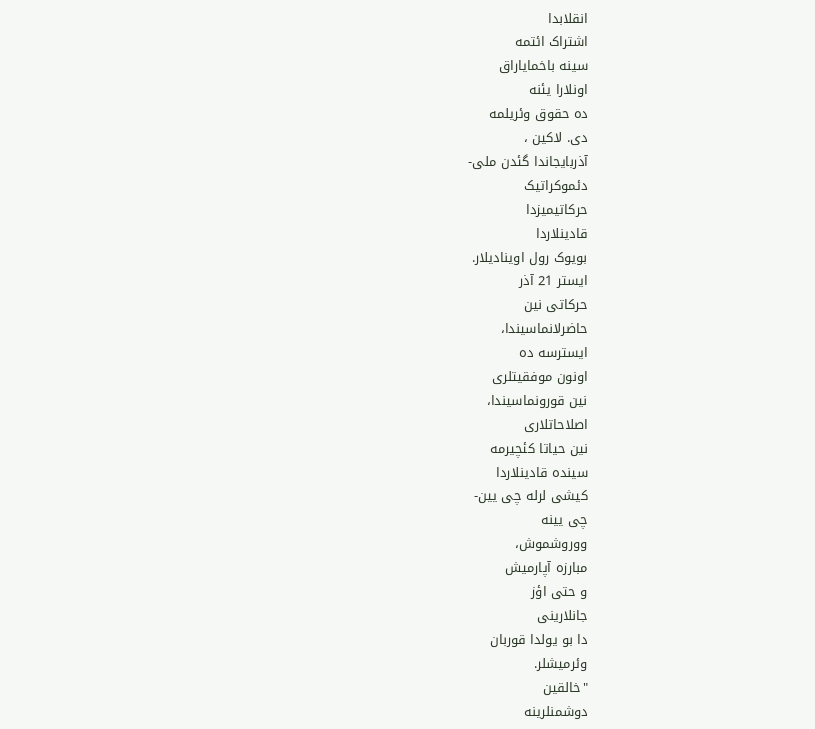انقلابدا
اشتراک ائتمه
سینه باخمایاراق
اونلارا یئنه
ده حقوق وئریلمه
دی. لاکین ،
آذربایجاندا گئدن ملی-
دئموکراتیک
حرکاتیمیزدا
قادینلاردا
بویوک رول اوینادیلار.
ایستر 21 آذر
حرکاتی نین
حاضرلانماسیندا،
ایسترسه ده
اونون موفقیتلری
نین قورونماسیندا،
اصلاحاتلاری
نین حیاتا کئچیرمه
سینده قادینلاردا
کیشی لرله چی یین-
چی یینه
ووروشموش،
مبارزه آپارمیش
و حتی اؤز
جانلارینی
دا بو یولدا قوربان
وئرمیشلر.
"خالقین
دوشمنلرینه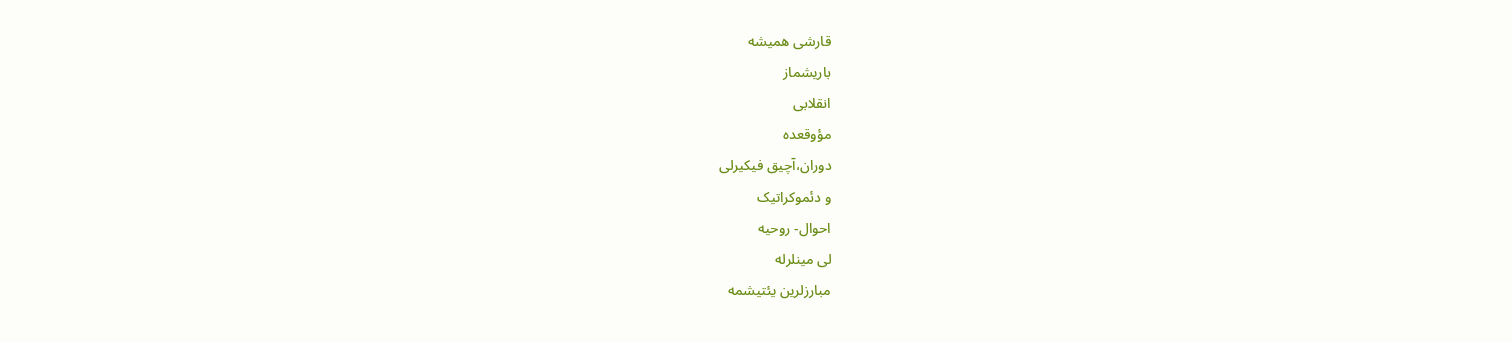قارشی همیشه
باریشماز
انقلابی
مؤوقعده
دوران،آچیق فیکیرلی
و دئموکراتیک
احوال- روحیه
لی مینلرله
مبارزلرین یئتیشمه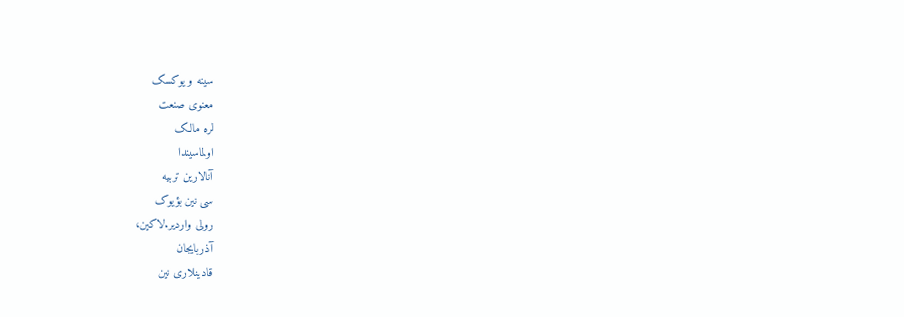سینه و یوکسک
معنوی صنعت
لره مالک
اولماسیندا
آنالارین تربیه
سی نین بؤیوک
رولی واردیر.لاکین،
آذربایجان
قادینلاری نین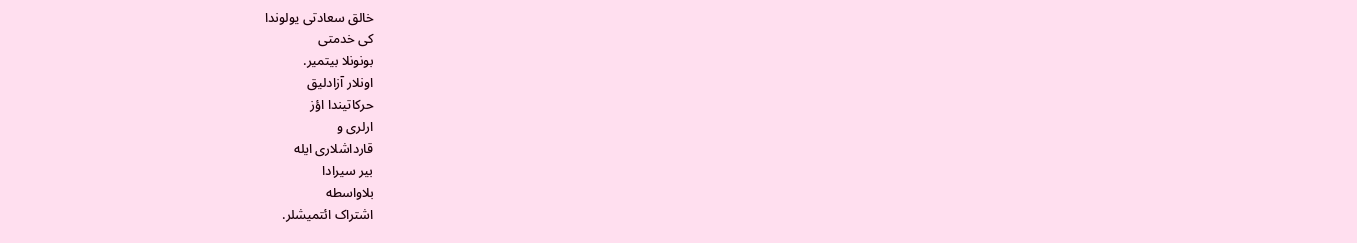خالق سعادتی یولوندا
کی خدمتی
بونونلا بیتمیر.
اونلار آزادلیق
حرکاتیندا اؤز
ارلری و
قارداشلاری ایله
بیر سیرادا
بلاواسطه
اشتراک ائتمیشلر.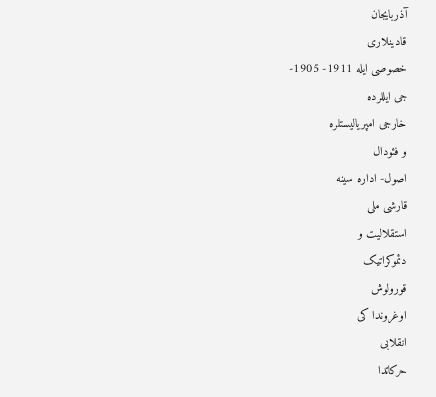آذربایجان
قادینلاری
خصوصی ایله 1911- 1905-
جی ایللرده
خارجی امپریالیستلره
و فئودال
اصول- اداره سینه
قارشی ملی
استقلالیت و
دئموکراتیک
قورولوش
اوغروندا کی
انقلابی
حرکاتدا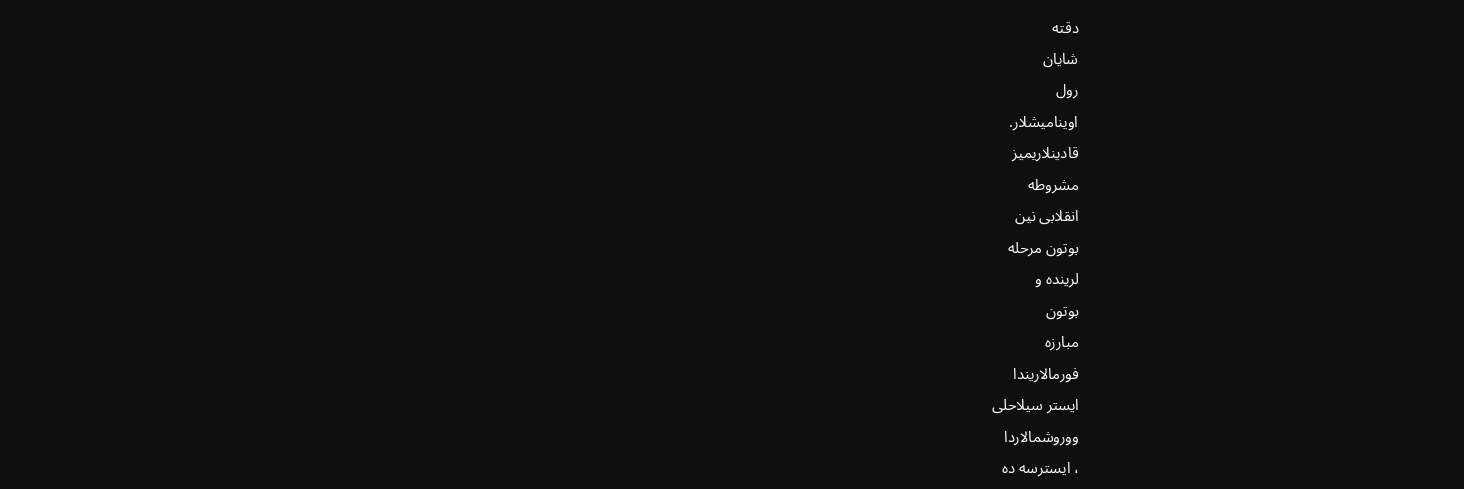دقته
شایان
رول
اوینامیشلار.
قادینلاریمیز
مشروطه
انقلابی نین
بوتون مرحله
لرینده و
بوتون
مبارزه
فورمالاریندا
ایستر سیلاحلی
ووروشمالاردا
، ایسترسه ده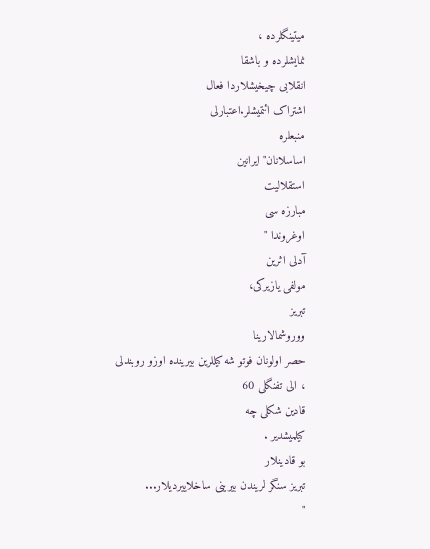میتینگلرده ،
نمایشلرده و باشقا
انقلابی چیخیشلاردا فعال
اشتراک ائتمیشلر.اعتبارلی
منبعلره
اساسلانان" ایرانین
استقلالیت
مبارزه سی
اوغروندا "
آدلی اثرین
مولفی یازیرکی،
تبریز
ووروشمالارینا
حصر اولونان فوتو شه کیللرین بیرینده اوزو روبندلی
، الی تفنگلی 60
قادین شکلی چه
کیلمیشدیر .
بو قادینلار
تبریز سنگر لریندن بیرینی ساخلاییردیلار...
"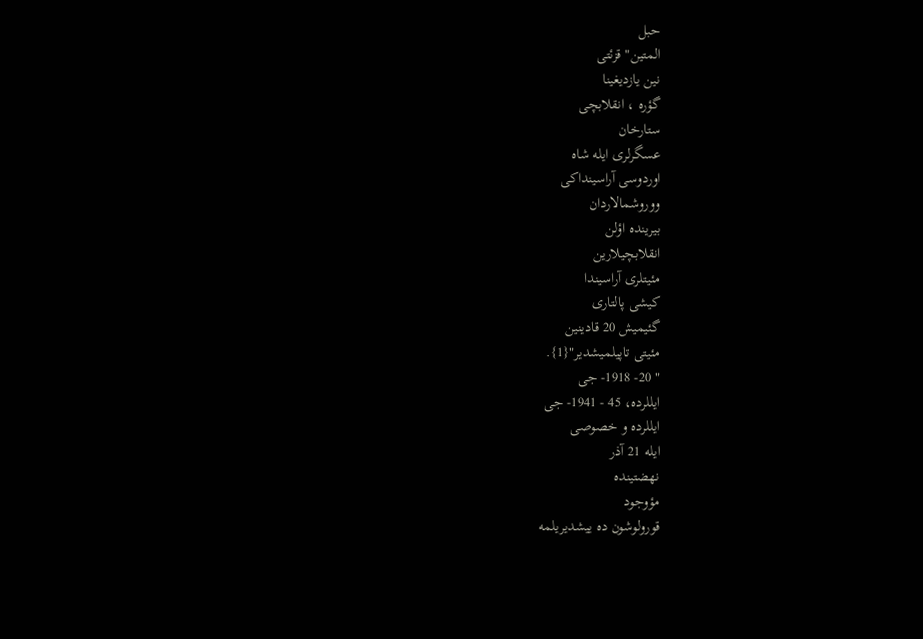حبل
المتین" قزئتی
نین یازدیغینا
گؤره ، انقلابچی
ستارخان
عسگرلری ایله شاه
اوردوسی آراسینداکی
ووروشمالاردان
بیرینده اؤلن
انقلابچیلارین
مئیتلری آراسیندا
کیشی پالتاری
گئیمیش 20 قادینین
مئیتی تاپیلمیشدیر"{1}.
" 20- 1918- جی
ایللرده، 45 - 1941- جی
ایللرده و خصوصی
ایله 21 آذر
نهضتینده
مؤوجود
قورولوشون ده ییشدیریلمه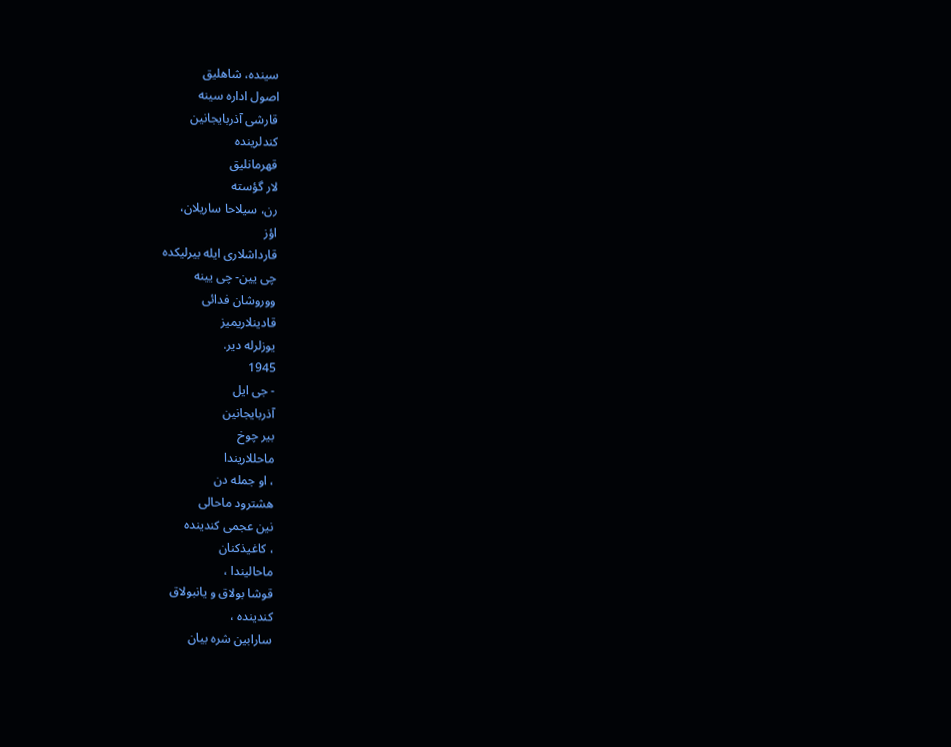سینده، شاهلیق
اصول اداره سینه
قارشی آذربایجانین
کندلرینده
قهرمانلیق
لار گؤسته
رن، سیلاحا ساریلان،
اؤز
قارداشلاری ایله بیرلیکده
چی یین- چی یینه
ووروشان فدائی
قادینلاریمیز
یوزلرله دیر.
1945
- جی ایل
آذربایجانین
بیر چوخ
ماحللاریندا
، او جمله دن
هشترود ماحالی
نین عجمی کندینده
، کاغیذکنان
ماحالیندا ،
قوشا بولاق و یانبولاق
کندینده ،
سارابین شره بیان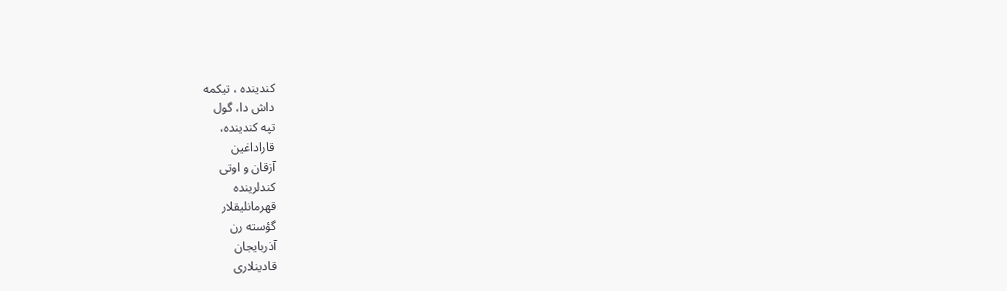کندینده ، تیکمه
داش دا، گول
تپه کندینده،
قاراداغین
آزقان و اوتی
کندلرینده
قهرمانلیقلار
گؤسته رن
آذربایجان
قادینلاری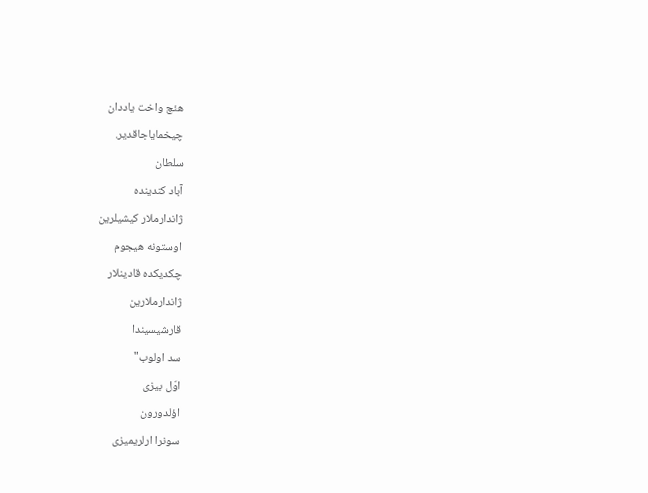هئچ واخت یاددان
چیخمایاجاقدیر.
سلطان
آباد کندینده
ژاندارملار کیشیلرین
اوستونه هیجوم
چکدیکده قادینلار
ژاندارملارین
قارشیسیندا
سد اولوب"
اوّل بیزی
اؤلدورون
سونرا ارلریمیزی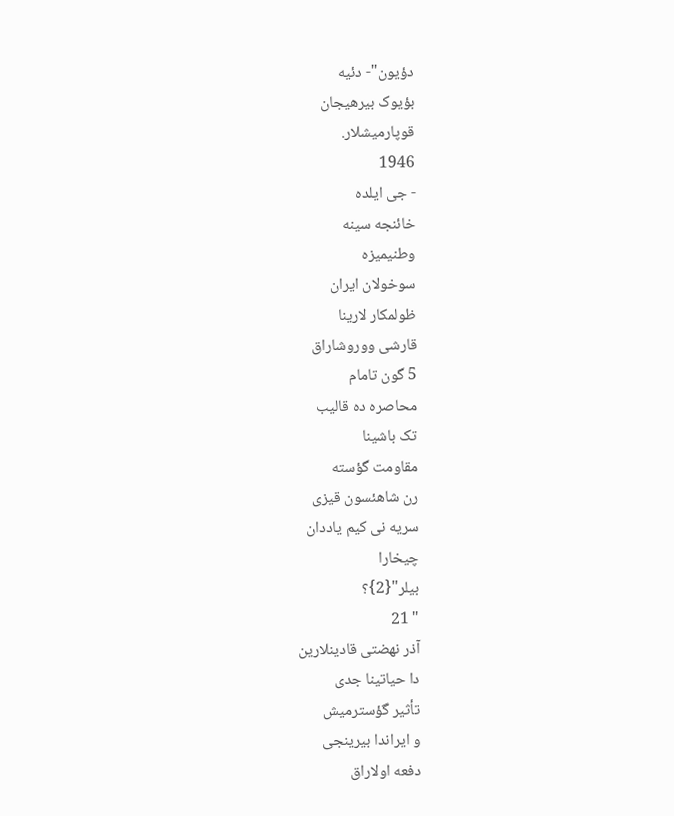دؤیون"- دئیه
بؤیوک بیرهیجان
قوپارمیشلار.
1946
- جی ایلده
خائنجه سینه
وطنیمیزه
سوخولان ایران
ظولمکار لارینا
قارشی ووروشاراق
5 گون تامام
محاصره ده قالیب
تک باشینا
مقاومت گؤسته
رن شاهئسون قیزی
سریه نی کیم یاددان
چیخارا
بیلر"{2}؟
" 21
آذر نهضتی قادینلارین
دا حیاتینا جدی
تأثیر گؤسترمیش
و ایراندا بیرینجی
دفعه اولاراق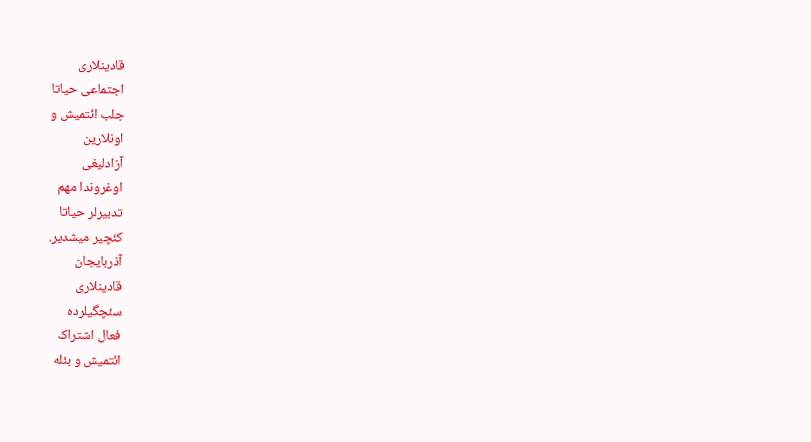قادینلاری
اجتماعی حیاتا
جلب ائتمیش و
اونلارین
آزادلیغی
اوغروندا مهم
تدبیرلر حیاتا
کئچیر میشدیر.
آذربایجان
قادینلاری
سئچگیلرده
فعال اشتراک
ائتمیش و بئله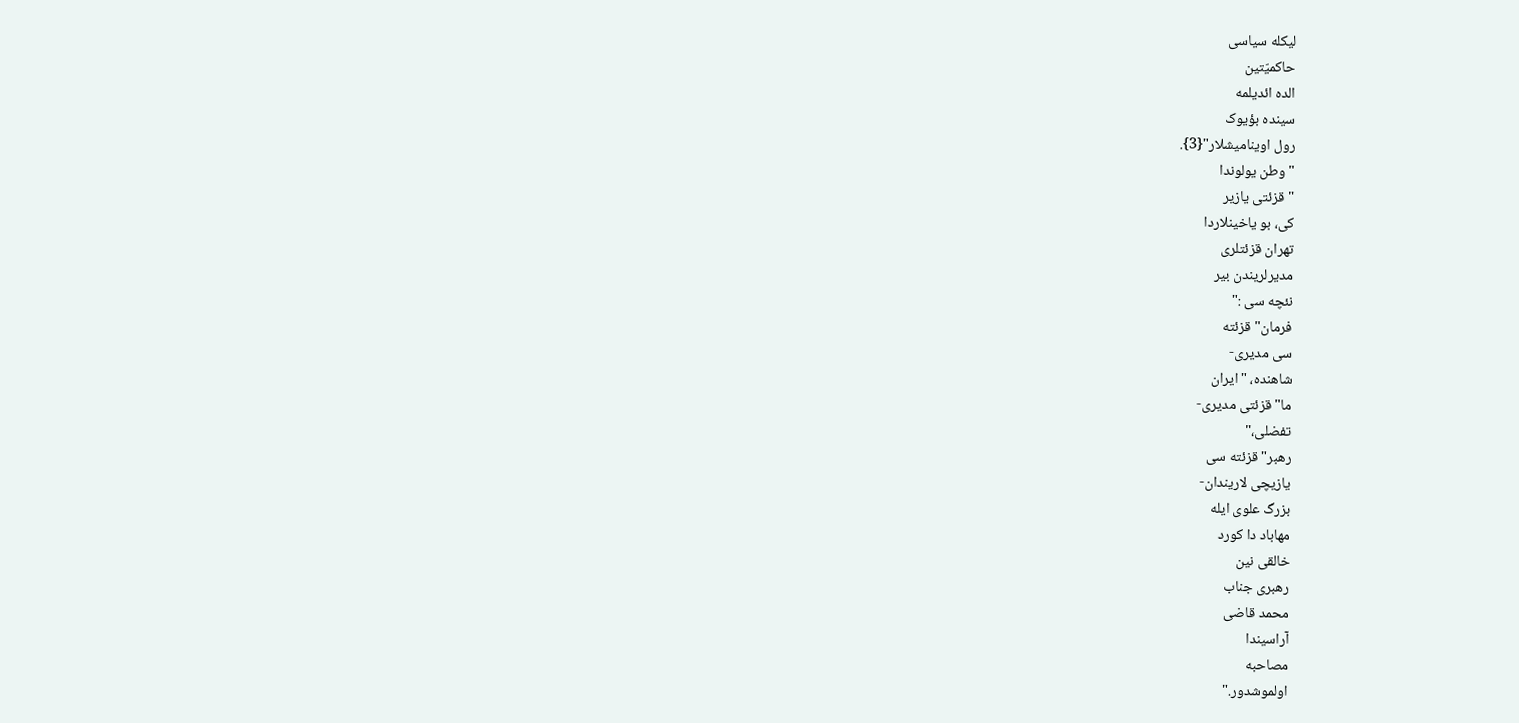لیکله سیاسی
حاکمیّتین
الده ائدیلمه
سینده بؤیوک
رول اوینامیشلار"{3}.
" وطن یولوندا
" قزئتی یازیر
کی، بو یاخینلاردا
تهران قزئتلری
مدیرلریندن بیر
نئچه سی :"
فرمان" قزئته
سی مدیری-
شاهنده، "ایران
ما" قزئتی مدیری-
تفضلی،"
رهبر" قزئته سی
یازیچی لاریندان-
بزرگ علوی ایله
مهاباد دا کورد
خالقی نین
رهبری جناب
محمد قاضی
آراسیندا
مصاحبه
اولموشدور."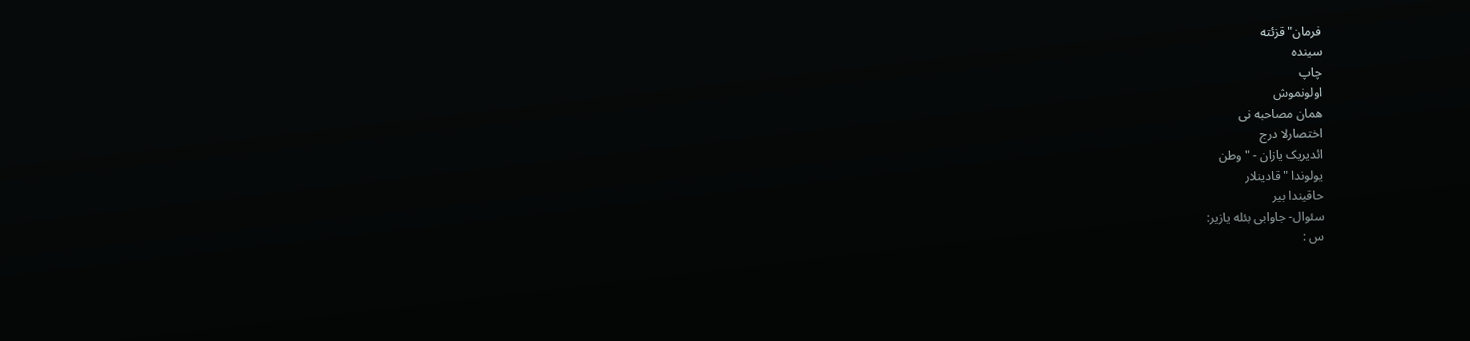فرمان" قزئته
سینده
چاپ
اولونموش
همان مصاحبه نی
اختصارلا درج
ائدیریک یازان - " وطن
یولوندا " قادینلار
حاقیندا بیر
سئوال- جاوابی بئله یازیر:
س :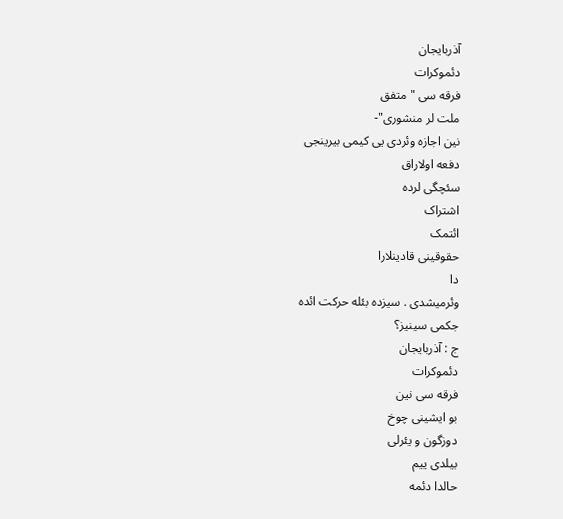آذربایجان
دئموکرات
فرقه سی " متفق
ملت لر منشوری"-
نین اجازه وئردی یی کیمی بیرینجی
دفعه اولاراق
سئچگی لرده
اشتراک
ائتمک
حقوقینی قادینلارا
دا
وئرمیشدی . سیزده بئله حرکت ائده
جکمی سینیز؟
ج : آذربایجان
دئموکرات
فرقه سی نین
بو ایشینی چوخ
دوزگون و یئرلی
بیلدی ییم
حالدا دئمه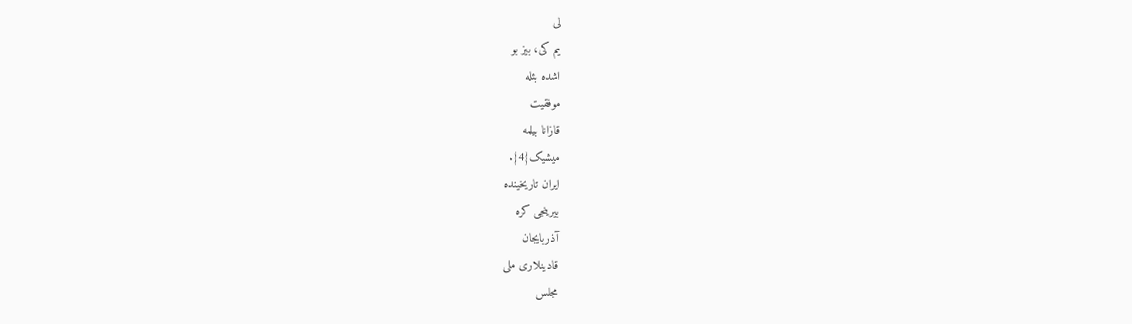لی
یم کی، بیز بو
اشده بئله
موفقیت
قازانا بیلمه
میشیک{4}.
ایران تاریخینده
بیرینجی کره
آذربایجان
قادینلاری ملی
مجلس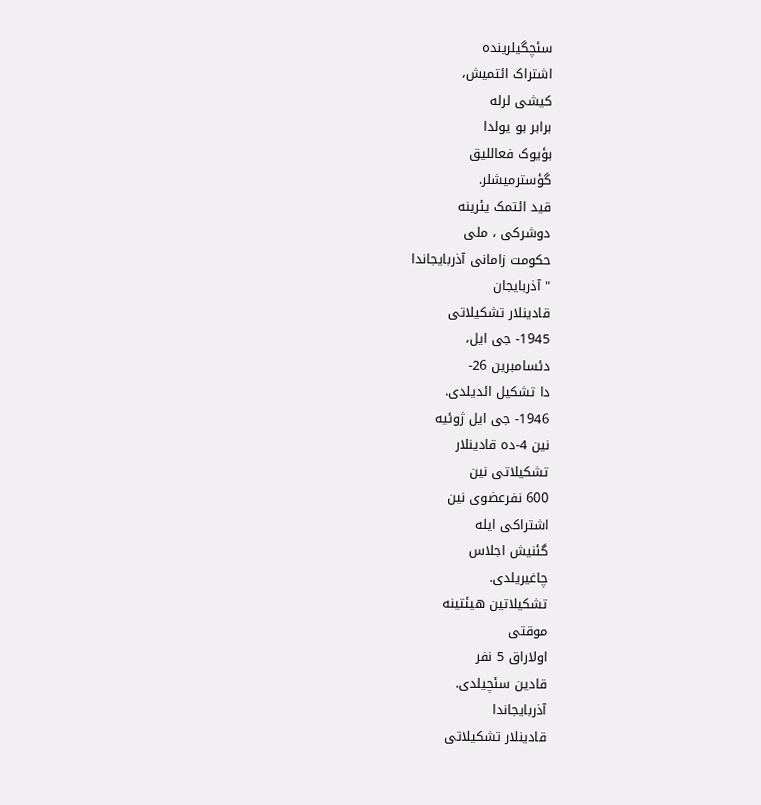سئچگیلرینده
اشتراک ائتمیش،
کیشی لرله
برابر بو یولدا
بؤیوک فعاللیق
گؤسترمیشلر.
قید ائتمک یئرینه
دوشرکی ، ملی
حکومت زامانی آذربایجاندا
" آذربایجان
قادینلار تشکیلاتی
1945- جی ایل،
دئسامبرین 26-
دا تشکیل ائدیلدی.
1946- جی ایل ژوئیه
نین 4-ده قادینلار
تشکیلاتی نین
600 نفرعضوی نین
اشتراکی ایله
گئنیش اجلاس
چاغیریلدی.
تشکیلاتین هیئتینه
موقتی
اولاراق 5 نفر
قادین سئچیلدی.
آذربایجاندا
قادینلار تشکیلاتی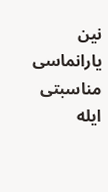نین یارانماسی
مناسبتی ایله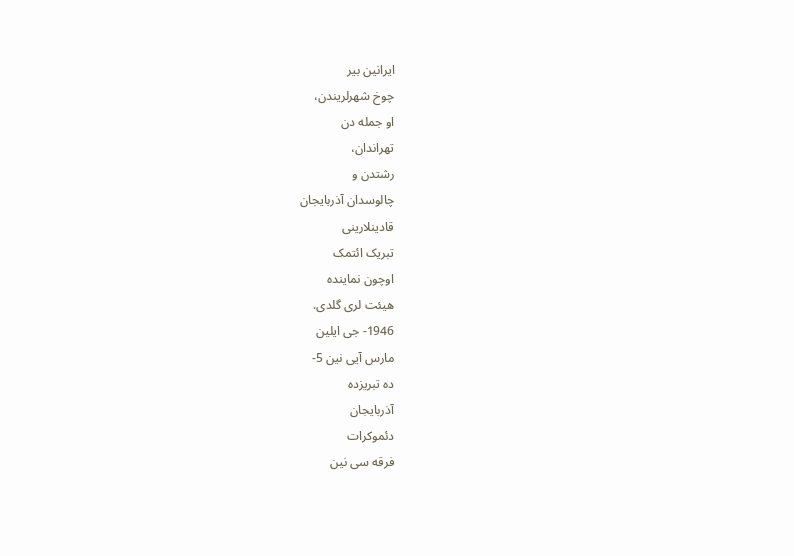ایرانین بیر
چوخ شهرلریندن،
او جمله دن
تهراندان،
رشتدن و
چالوسدان آذربایجان
قادینلارینی
تبریک ائتمک
اوچون نماینده
هیئت لری گلدی.
1946- جی ایلین
مارس آیی نین 5-
ده تبریزده
آذربایجان
دئموکرات
فرقه سی نین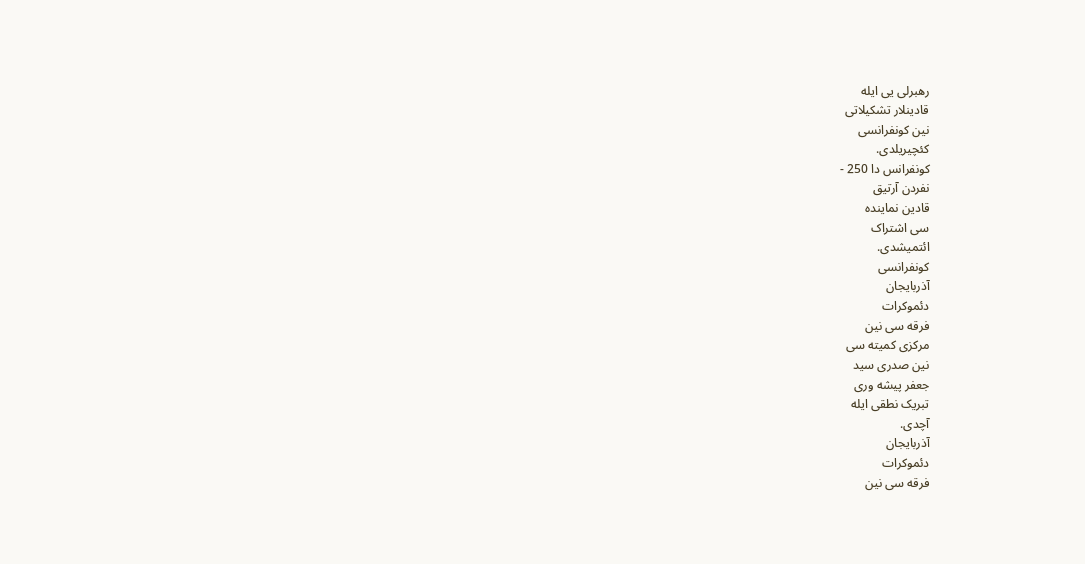رهبرلی یی ایله
قادینلار تشکیلاتی
نین کونفرانسی
کئچیریلدی.
کونفرانس دا 250 -
نفردن آرتیق
قادین نماینده
سی اشتراک
ائتمیشدی.
کونفرانسی
آذربایجان
دئموکرات
فرقه سی نین
مرکزی کمیته سی
نین صدری سید
جعفر پیشه وری
تبریک نطقی ایله
آچدی.
آذربایجان
دئموکرات
فرقه سی نین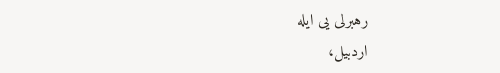رهبرلی یی ایله
اردبیل،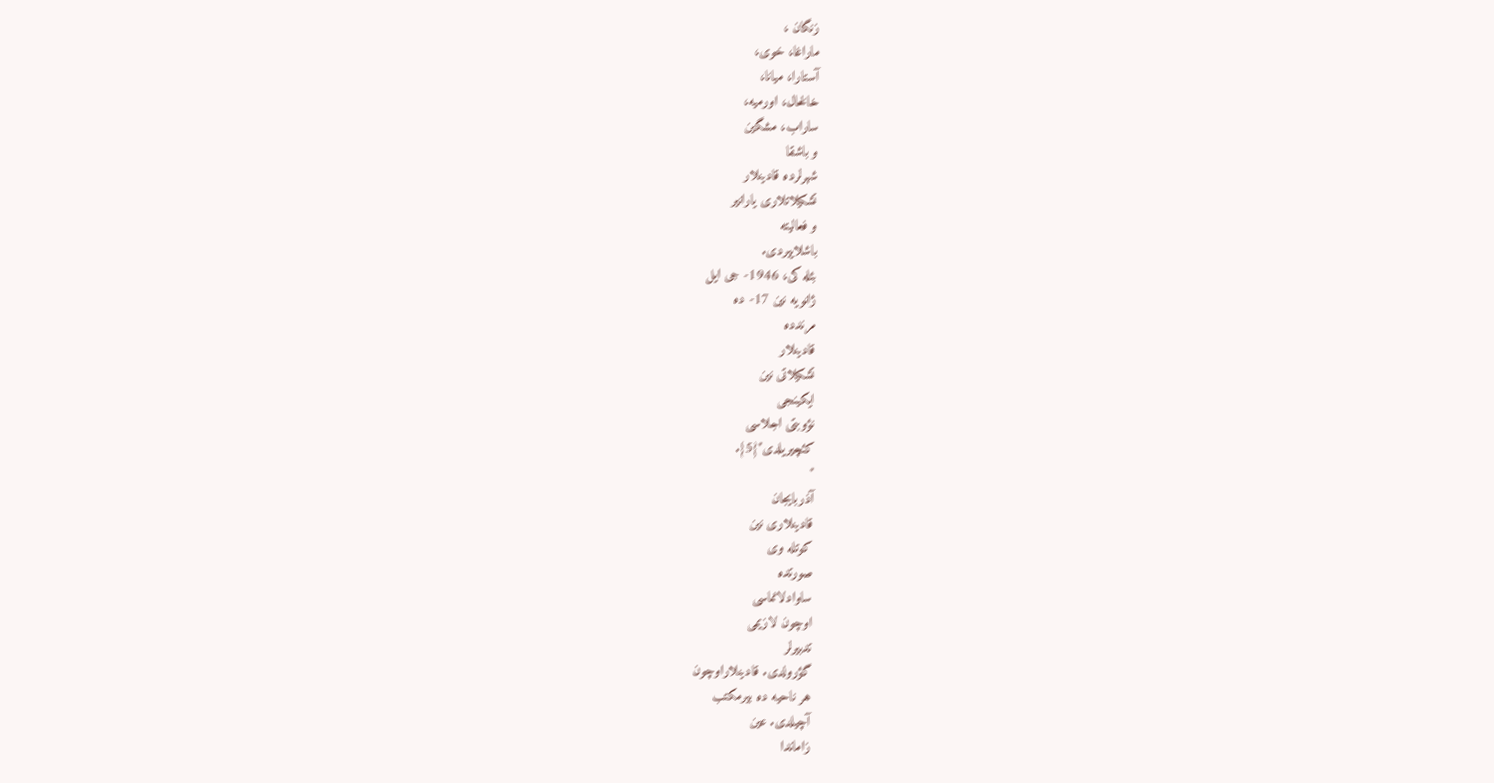زنگان ،
ماراغا، خوی،
آستارا، میانا،
خالخال، اورمیه،
ساراب، مشگین
و باشقا
شهرلرده قادینلار
تشکیلاتلاری یارانیر
و فعالیته
باشلاییردی.
بئله کی، 1946- جی ایل
ژانویه نین 17- ده
مرندده
قادینلار
تشکیلاتی نین
ایکینجی
نؤوبتی اجلاسی
کئچیریلدی"{5}.
"
آذربایجان
قادینلاری نین
کوتله وی
صورتده
ساوادلانماسی
اوچون لازیمی
تدبیرلر
گؤرولدی. قادینلاراوچون
هر ناحیه ده بیرمکتب
آچیلدی. عین
زاماندا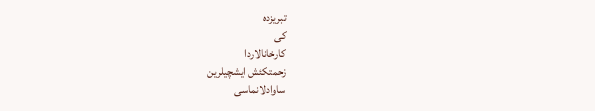تبریزده
کی
کارخانالاردا
زحمتکئش ایشچیلرین
ساوادلانماسی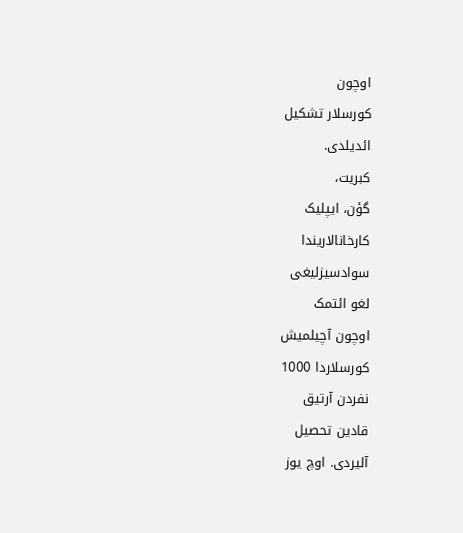اوچون
کورسلار تشکیل
ائدیلدی.
کبریت،
گؤن، ایپلیک
کارخانالاریندا
سوادسیزلیغی
لغو ائتمک
اوچون آچیلمیش
کورسلاردا 1000
نفردن آرتیق
قادین تحصیل
آلیردی. اوچ یوز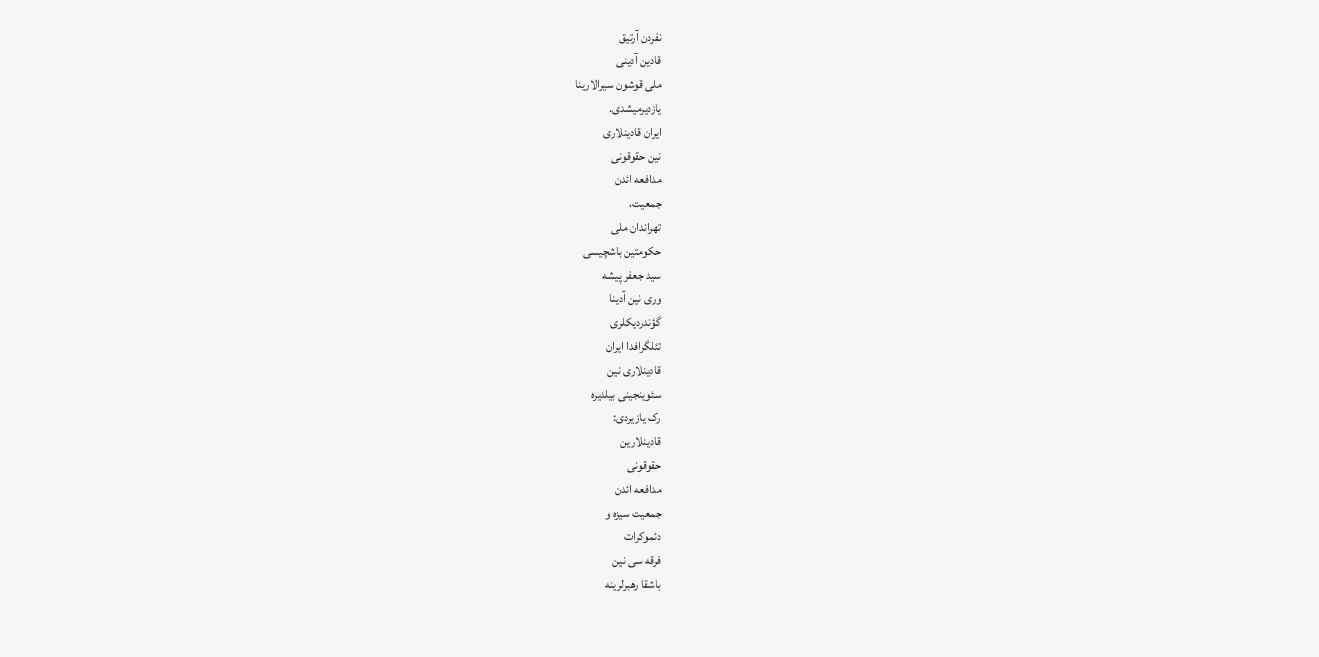نفردن آرتیق
قادین آدینی
ملی قوشون سیرالارینا
یازدیرمیشدی.
ایران قادینلاری
نین حقوقونی
مدافعه ائدن
جمعیت،
تهراندان ملی
حکومتین باشچیسی
سید جعفر پیشه
وری نین آدینا
گؤندردیکلری
تئلگرافدا ایران
قادینلاری نین
سئوینجینی بیلدیره
رک یازیردی:
قادینلارین
حقوقونی
مدافعه ائدن
جمعیت سیزه و
دئموکرات
فرقه سی نین
باشقا رهبرلرینه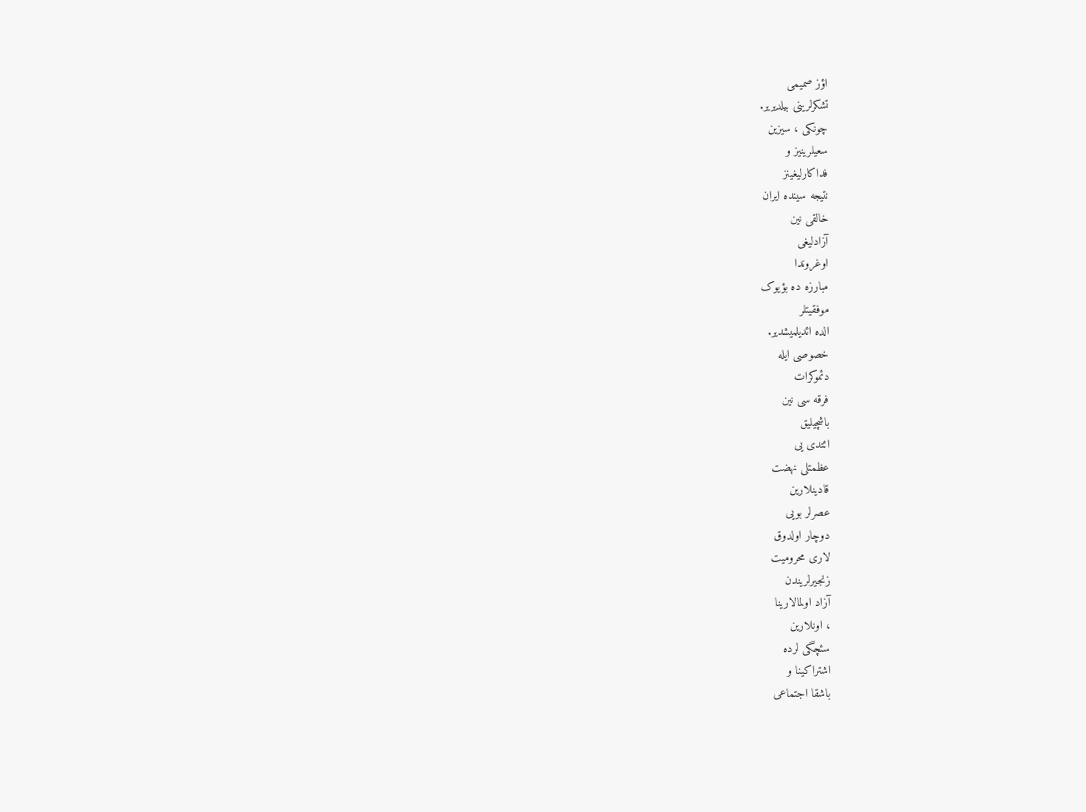اؤز صمیمی
تشکرلرینی بیلدیریر.
چونکی ، سیزین
سعیلرینیز و
فداکارلیغینز
نتیجه سینده ایران
خالقی نین
آزادلیغی
اوغروندا
مبارزه ده بؤیوک
موفقیتلر
الده ائدیلمیشدیر.
خصوصی ایله
دئموکرات
فرقه سی نین
باشچیلیق
ائتدی یی
عظمتلی نهضت
قادینلارین
عصرلر بویی
دوچار اولدوق
لاری محرومیت
زنجیرلریندن
آزاد اولمالارینا
، اونلارین
سئچگی لرده
اشتراکینا و
باشقا اجتماعی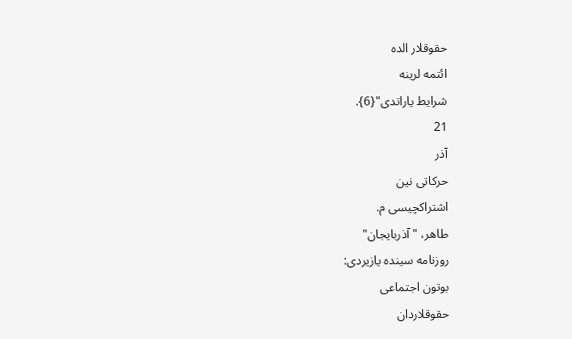حقوقلار الده
ائتمه لرینه
شرایط یاراتدی"{6}.
21
آذر
حرکاتی نین
اشتراکچیسی م.
طاهر، " آذربایجان"
روزنامه سینده یازیردی:
بوتون اجتماعی
حقوقلاردان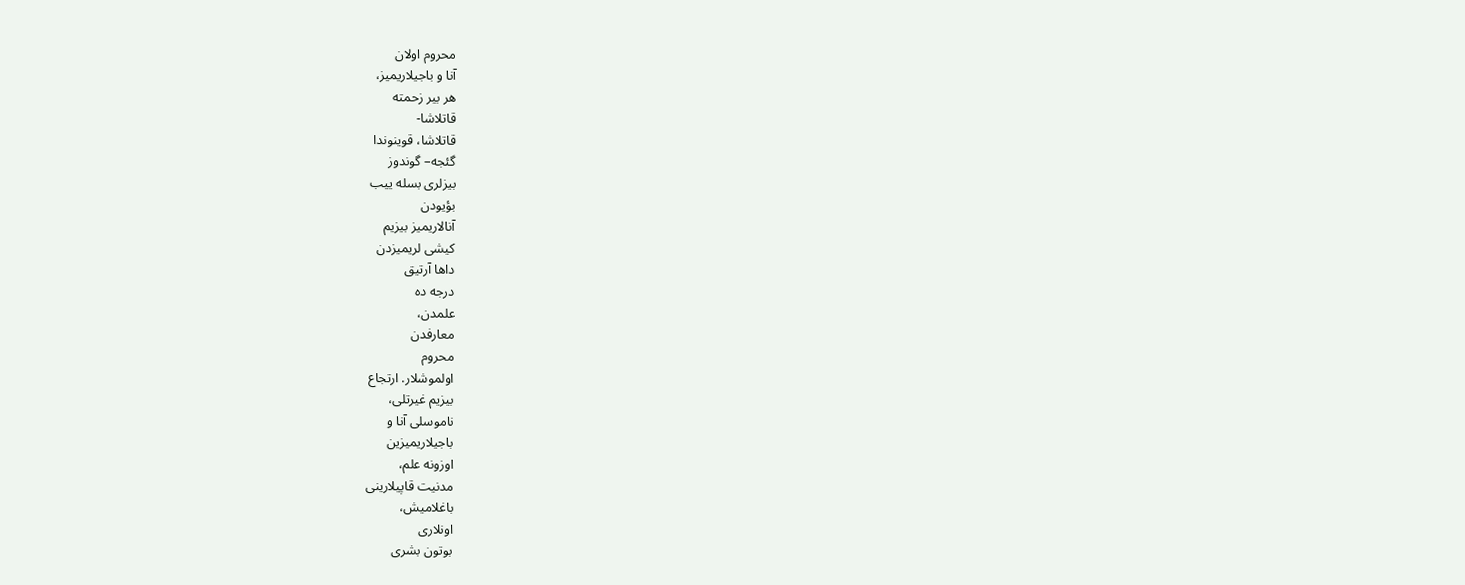محروم اولان
آنا و باجیلاریمیز،
هر بیر زحمته
قاتلاشا-
قاتلاشا، قوینوندا
گئجه– گوندوز
بیزلری بسله ییب
بؤیودن
آنالاریمیز بیزیم
کیشی لریمیزدن
داها آرتیق
درجه ده
علمدن،
معارفدن
محروم
اولموشلار. ارتجاع
بیزیم غیرتلی،
ناموسلی آنا و
باجیلاریمیزین
اوزونه علم،
مدنیت قاپیلارینی
باغلامیش،
اونلاری
بوتون بشری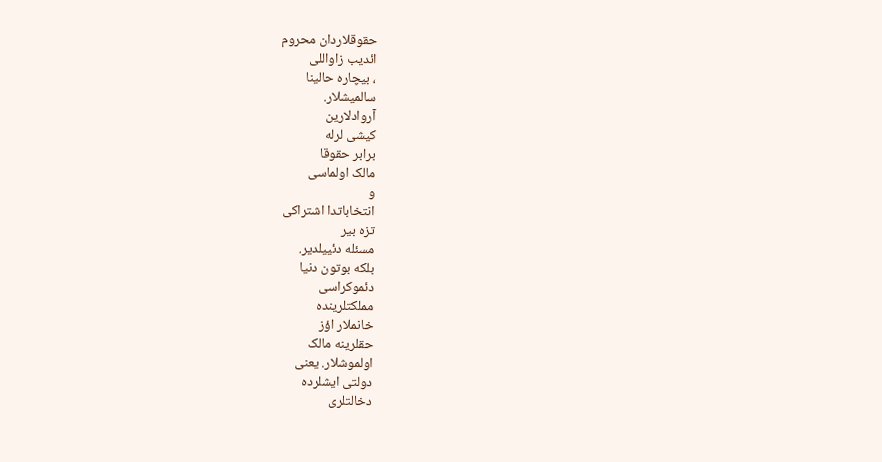حقوقلاردان محروم
ائدیب زاواللی
، بیچاره حالینا
سالمیشلار.
آروادلارین
کیشی لرله
برابر حقوقا
مالک اولماسی
و
انتخاباتدا اشتراکی
تزه بیر
مسئله دئییلدیر.
بلکه بوتون دنیا
دئموکراسی
مملکتلرینده
خانملار اؤز
حقلرینه مالک
اولموشلار. یعنی
دولتی ایشلرده
دخالتلری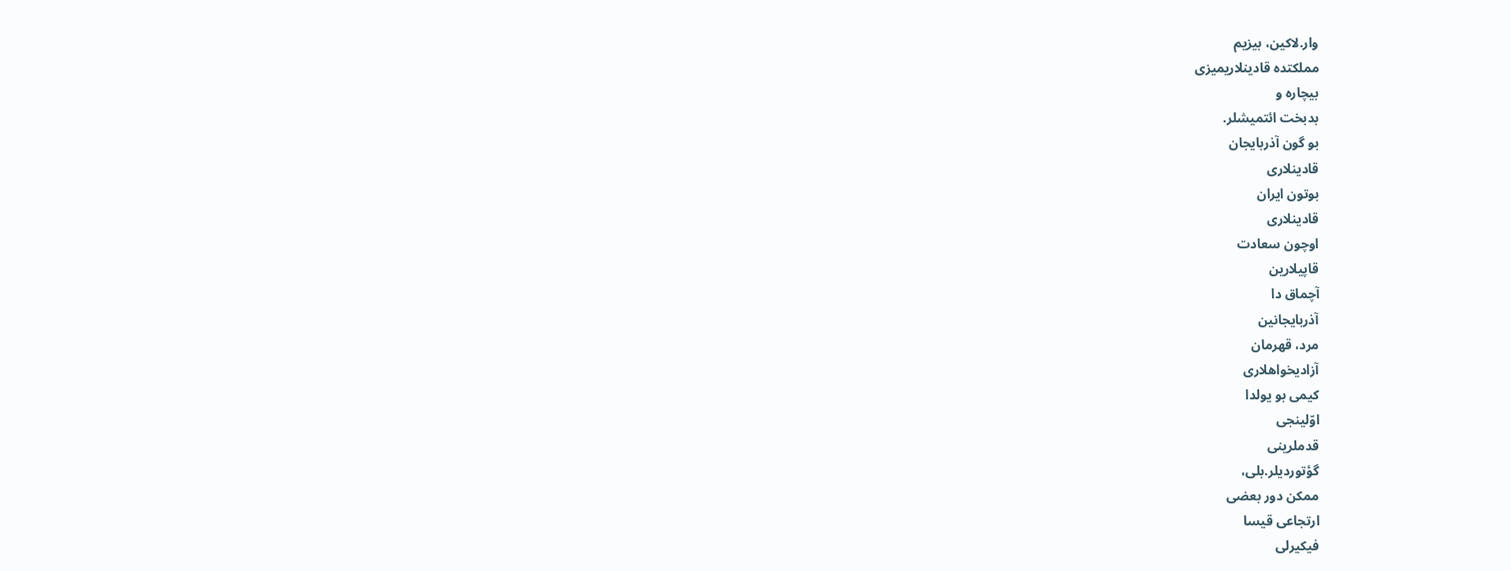وار.لاکین، بیزیم
مملکتده قادینلاریمیزی
بیچاره و
بدبخت ائتمیشلر.
بو گون آذربایجان
قادینلاری
بوتون ایران
قادینلاری
اوچون سعادت
قاپیلارین
آچماق دا
آذربایجانین
مرد، قهرمان
آزادیخواهلاری
کیمی بو یولدا
اوّلینجی
قدملرینی
گؤتوردیلر.بلی،
ممکن دور بعضی
ارتجاعی قیسا
فیکیرلی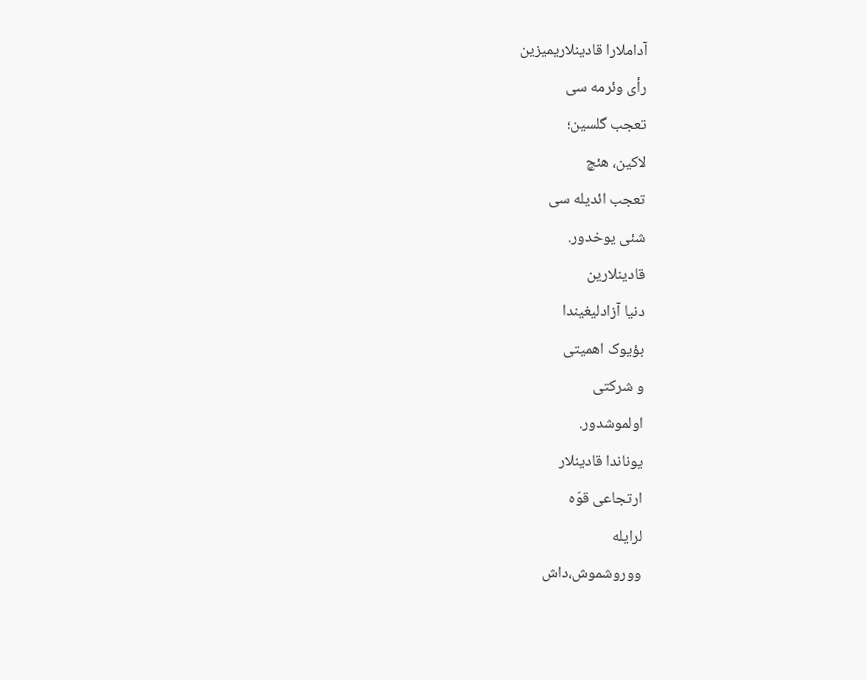آداملارا قادینلاریمیزین
رأی وئرمه سی
تعجب گلسین؛
لاکین، هئچ
تعجب ائدیله سی
شئی یوخدور.
قادینلارین
دنیا آزادلیغیندا
بؤیوک اهمیتی
و شرکتی
اولموشدور.
یوناندا قادینلار
ارتجاعی قوّه
لرایله
ووروشموش،داش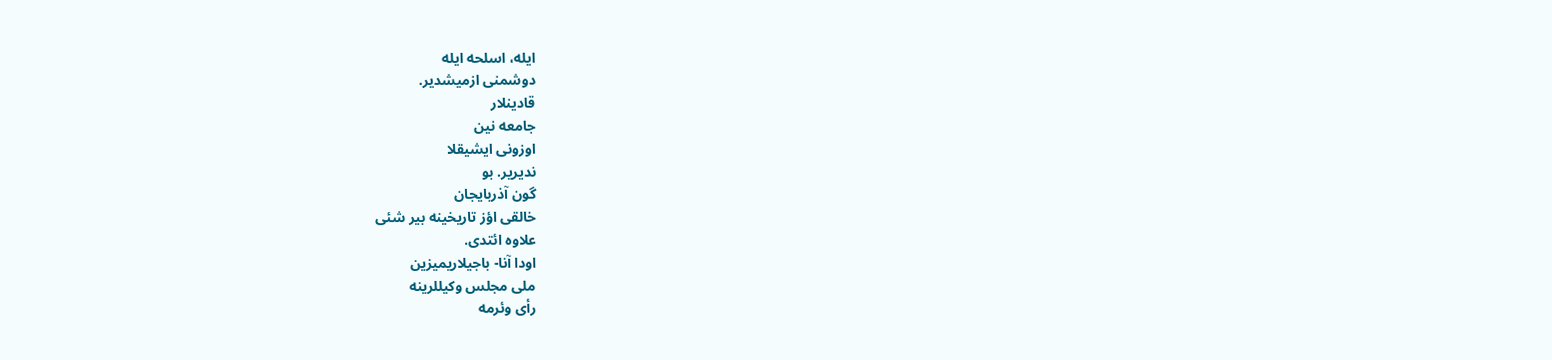ایله، اسلحه ایله
دوشمنی ازمیشدیر.
قادینلار
جامعه نین
اوزونی ایشیقلا
ندیریر. بو
گون آذربایجان
خالقی اؤز تاریخینه بیر شئی
علاوه ائتدی.
اودا آنا- باجیلاریمیزین
ملی مجلس وکیللرینه
رأی وئرمه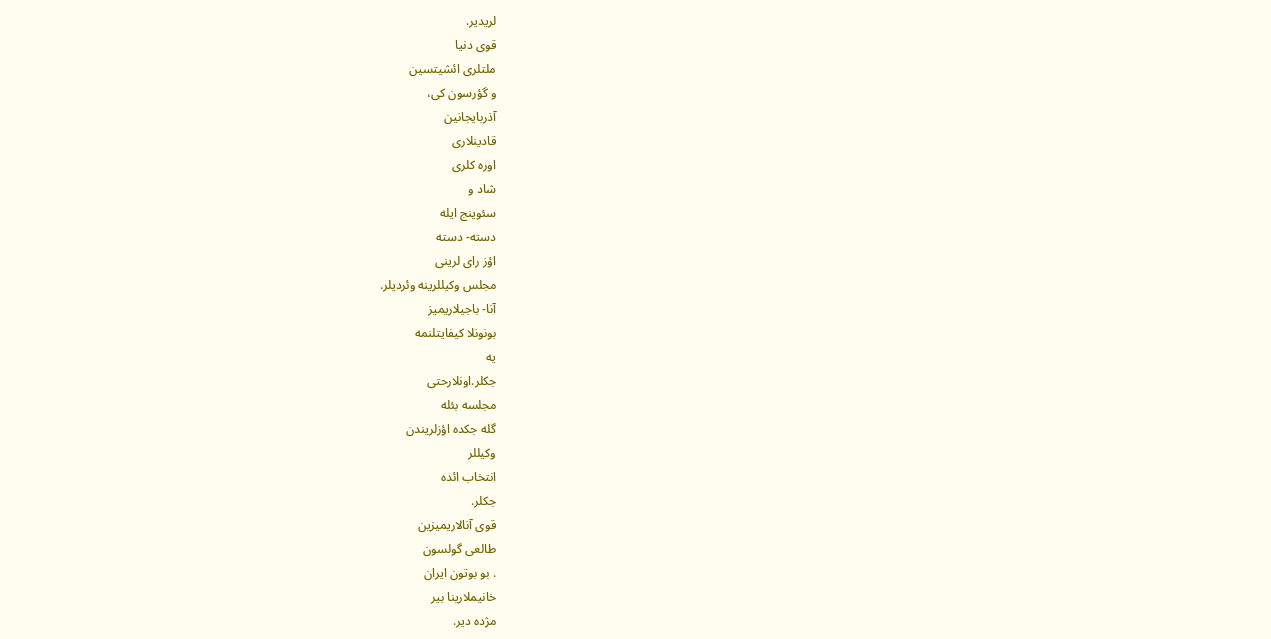لریدیر.
قوی دنیا
ملتلری ائشیتسین
و گؤرسون کی،
آذربایجانین
قادینلاری
اوره کلری
شاد و
سئوینج ایله
دسته- دسته
اؤز رای لرینی
مجلس وکیللرینه وئردیلر.
آنا- باجیلاریمیز
بونونلا کیفایتلنمه
یه
جکلر.اونلارحتی
مجلسه بئله
گله جکده اؤزلریندن
وکیللر
انتخاب ائده
جکلر.
قوی آنالاریمیزین
طالعی گولسون
. بو بوتون ایران
خانیملارینا بیر
مژده دیر.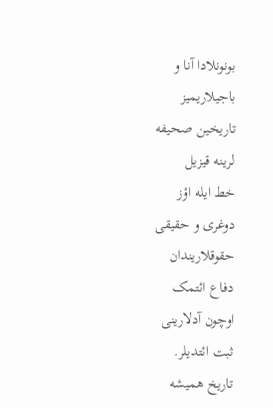بونونلادا آنا و
باجیلاریمیز
تاریخین صحیفه
لرینه قیزیل
خط ایله اؤز
دوغری و حقیقی
حقوقلاریندان
دفاع ائتمک
اوچون آدلارینی
ثبت ائتدیلر.
تاریخ همیشه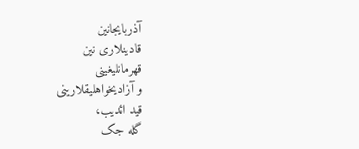آذربایجانین
قادینلاری نین
قهرمانلیغینی
و آزادیخواهلیقلارینی
قید ائدیب،
گله جک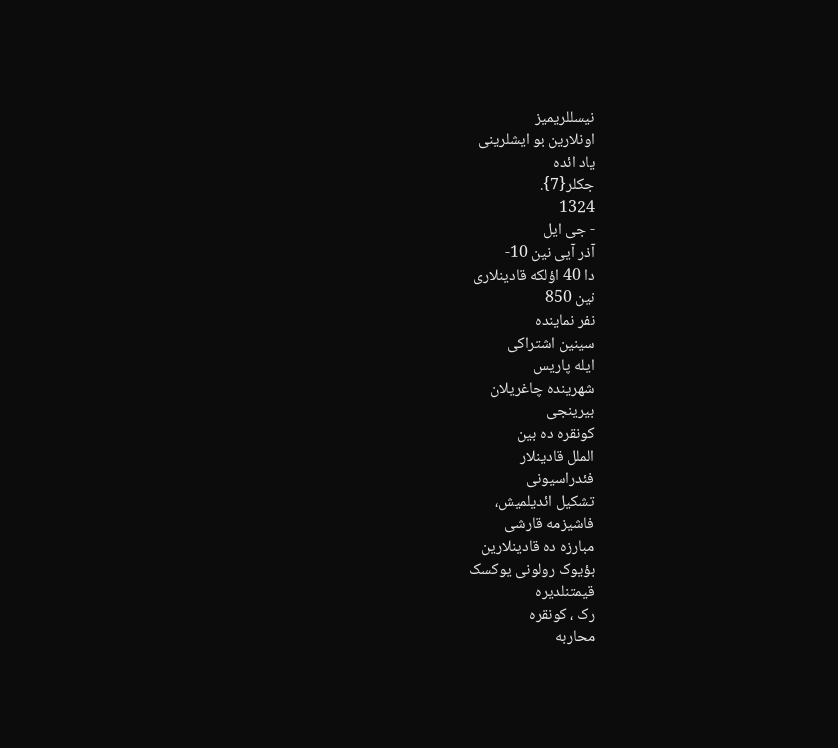نیسللریمیز
اونلارین بو ایشلرینی
یاد ائده
جکلر{7}.
1324
- جی ایل
آذر آیی نین 10-
دا 40 اؤلکه قادینلاری
نین 850
نفر نماینده
سینین اشتراکی
ایله پاریس
شهرینده چاغریلان
بیرینجی
کونقره ده بین
الملل قادینلار
فئدراسیونی
تشکیل ائدیلمیش،
فاشیزمه قارشی
مبارزه ده قادینلارین
بؤیوک رولونی یوکسک
قیمتنلدیره
رک ، کونقره
محاربه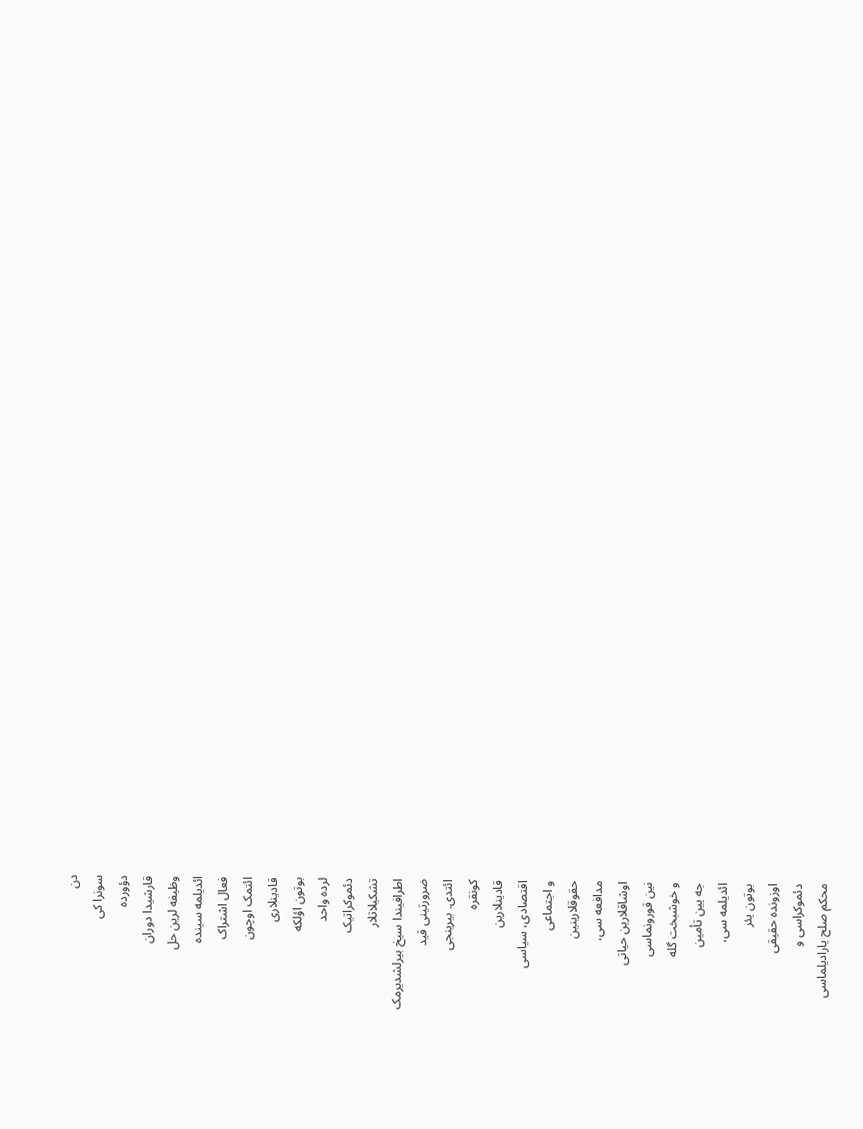دن
سونرا کی
دؤورده
قارشیدا دوران
وظیفه لرین حل
ائدیلمه سینده
فعال اشتراک
ائتمک اوچون
قادینلاری
بوتون اؤلکه
لرده واحد
دئموکراتیک
تشکیلاتلار
اطرافیندا سیخ بیرلشدیرمک
ضرورتینی قید
ائتدی. بیرینجی
کونقره
قادینلارین
اقتصادی، سیاسی
و اجتماعی
حقوقلارینین
مدافعه سی،
اوشاقلارین حیاتی
نین قورونماسی
و خوشبخت گله
جه یین تأمین
ائدیلمه سی،
بوتون یئر
اوزونده حقیقی
دئموکراسی و
محکم صلح یارادیلماسی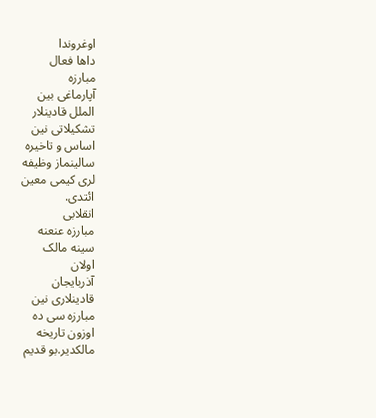اوغروندا
داها فعال
مبارزه
آپارماغی بین
الملل قادینلار
تشکیلاتی نین
اساس و تاخیره
سالینماز وظیفه
لری کیمی معین
ائتدی.
انقلابی
مبارزه عنعنه
سینه مالک
اولان
آذربایجان
قادینلاری نین
مبارزه سی ده
اوزون تاریخه
مالکدیر.بو قدیم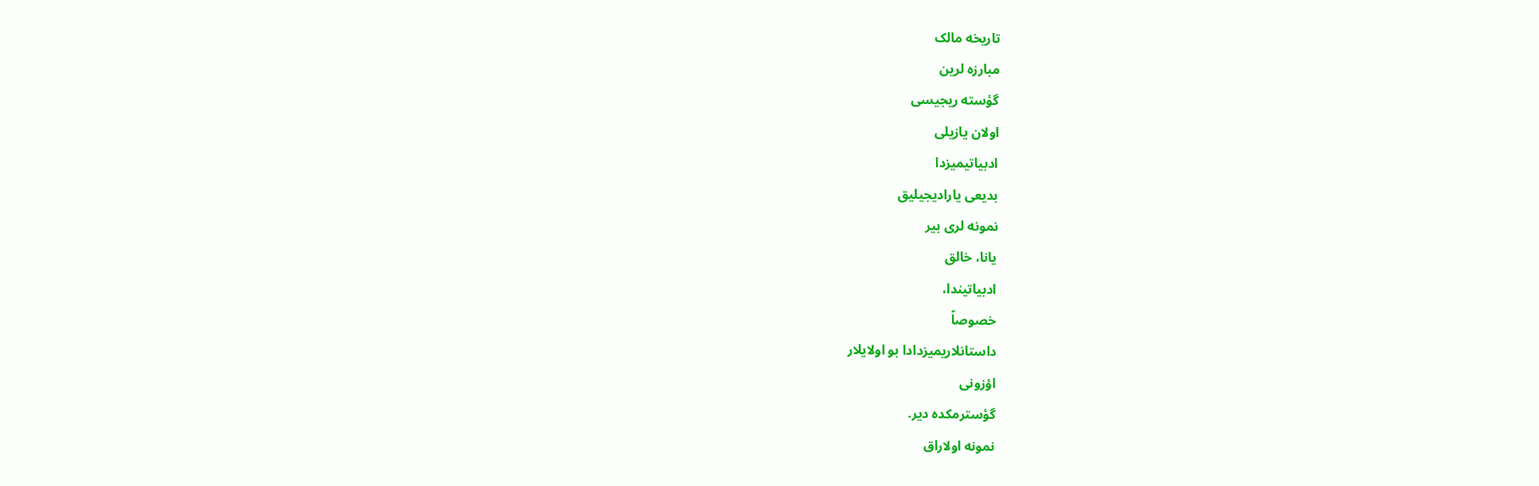تاریخه مالک
مبارزه لرین
گؤسته ریجیسی
اولان یازیلی
ادبیاتیمیزدا
بدیعی یارادیجیلیق
نمونه لری بیر
یانا، خالق
ادبیاتیندا،
خصوصاً
داستانلاریمیزدادا بو اولایلار
اؤزونی
گؤسترمکده دیر.
نمونه اولاراق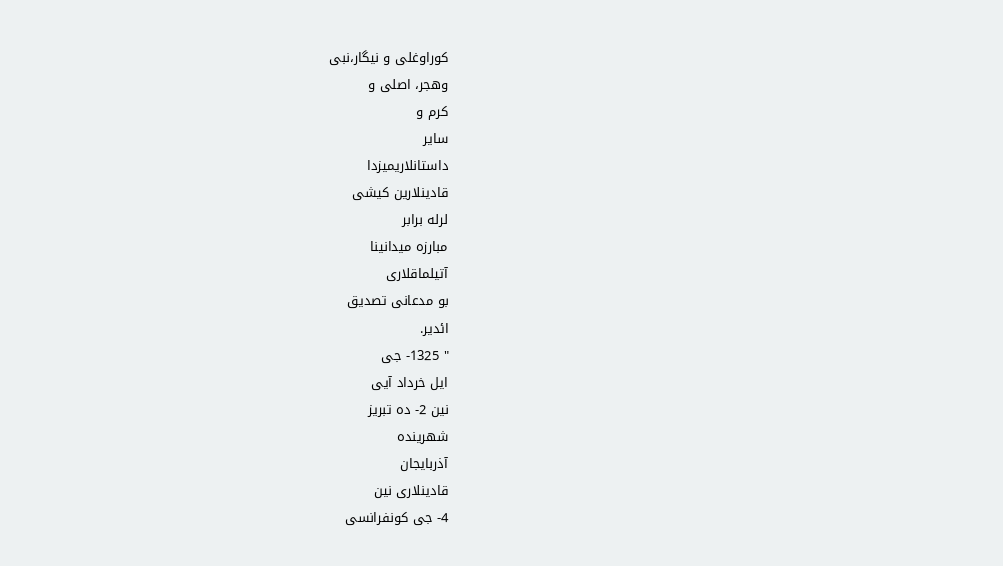کوراوغلی و نیگار،نبی
وهجر، اصلی و
کرم و
سایر
داستانلاریمیزدا
قادینلارین کیشی
لرله برابر
مبارزه میدانینا
آتیلماقلاری
بو مدعانی تصدیق
ائدیر.
" 1325- جی
ایل خرداد آیی
نین 2- ده تبریز
شهرینده
آذربایجان
قادینلاری نین
4- جی کونفرانسی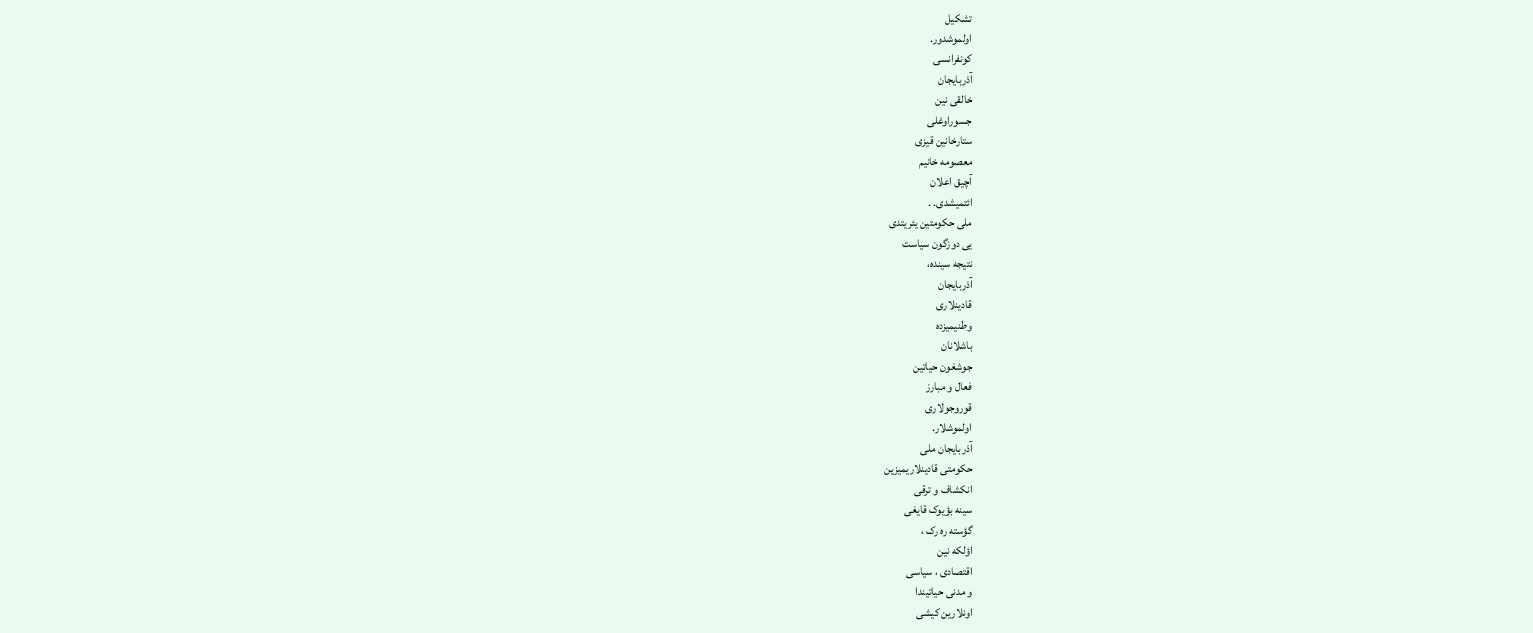تشکیل
اولموشدور.
کونفرانسی
آذربایجان
خالقی نین
جسوراوغلی
ستارخانین قیزی
معصومه خانیم
آچیق اعلان
ائتمیشدی. .
ملی حکومتین یئریتدی
یی دوزگون سیاست
نتیجه سینده،
آذربایجان
قادینلاری
وطنیمیزده
باشلانان
جوشغون حیاتین
فعال و مبارز
قوروجولاری
اولموشلار.
آذربایجان ملی
حکومتی قادینلاریمیزین
انکشاف و ترقی
سینه بؤیوک قایغی
گؤسته ره رک ،
اؤلکه نین
اقتصادی ، سیاسی
و مدنی حیاتیندا
اونلارین کیشی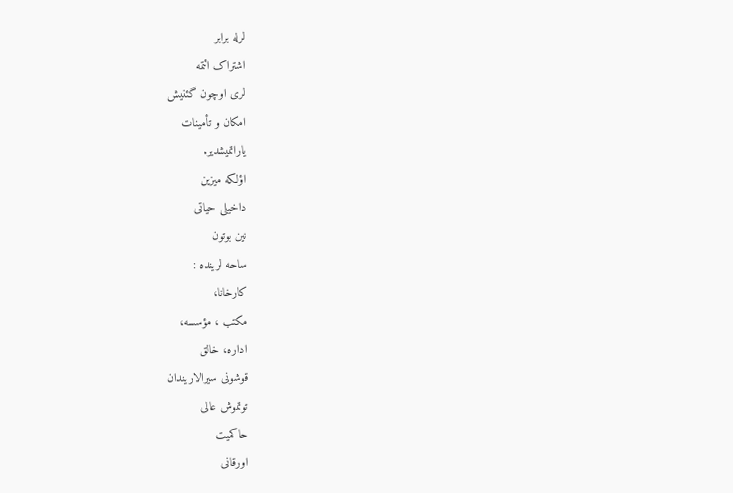لرله برابر
اشتراک ائتمه
لری اوچون گئنیش
امکان و تأمینات
یاراتمیشدیر.
اؤلکه میزین
داخیلی حیاتی
نین بوتون
ساحه لرینده :
کارخانا،
مکتب ، مؤسسه،
اداره، خالق
قوشونی سیرالاریندان
توتموش عالی
حاکمیت
اورقانی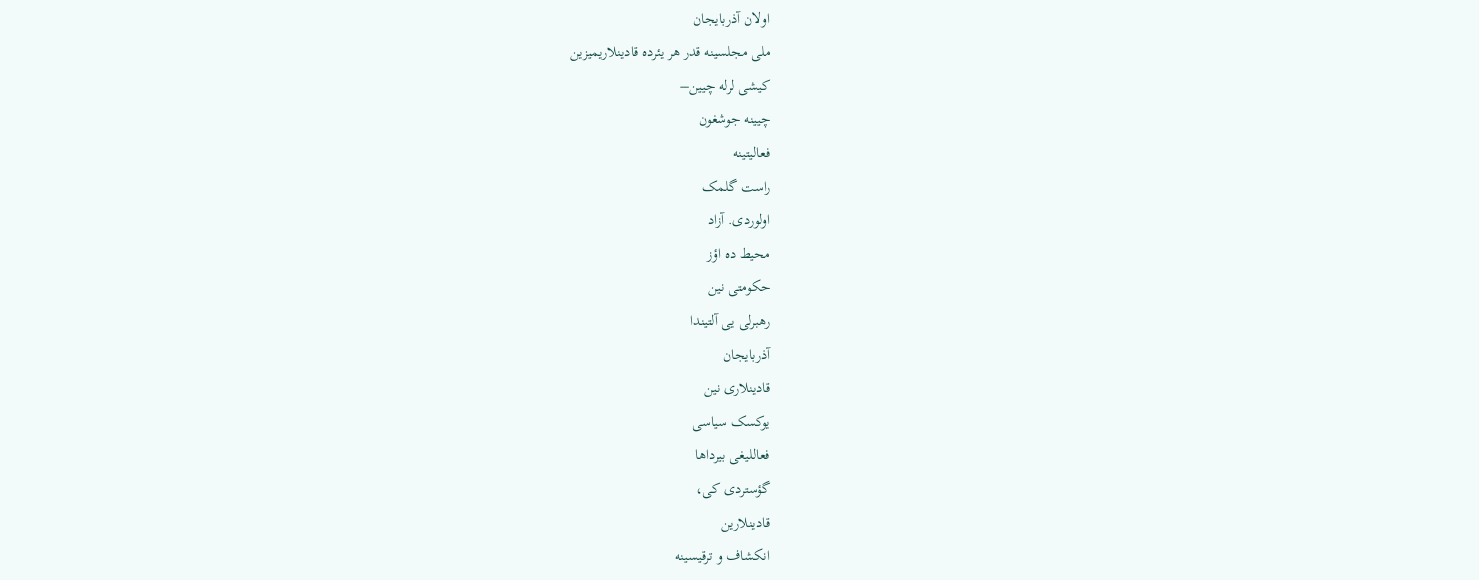اولان آذربایجان
ملی مجلسینه قدر هر یئرده قادینلاریمیزین
کیشی لرله چیین–
چیینه جوشغون
فعالیتینه
راست گلمک
اولوردی. آزاد
محیط ده اؤز
حکومتی نین
رهبرلی یی آلتیندا
آذربایجان
قادینلاری نین
یوکسک سیاسی
فعاللیغی بیرداها
گؤستردی کی،
قادینلارین
انکشاف و ترقیسینه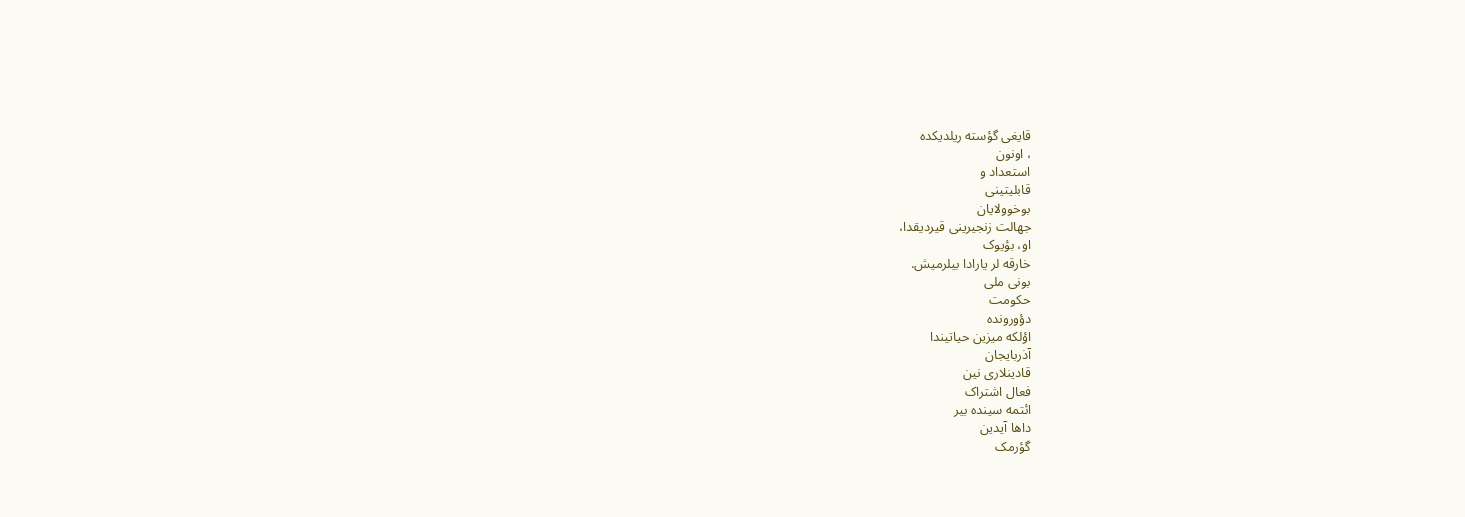قایغی گؤسته ریلدیکده
، اونون
استعداد و
قابلیتینی
بوخوولایان
جهالت زنجیرینی قیردیقدا،
او، بؤیوک
خارقه لر یارادا بیلرمیش.
بونی ملی
حکومت
دؤورونده
اؤلکه میزین حیاتیندا
آذربایجان
قادینلاری نین
فعال اشتراک
ائتمه سینده بیر
داها آیدین
گؤرمک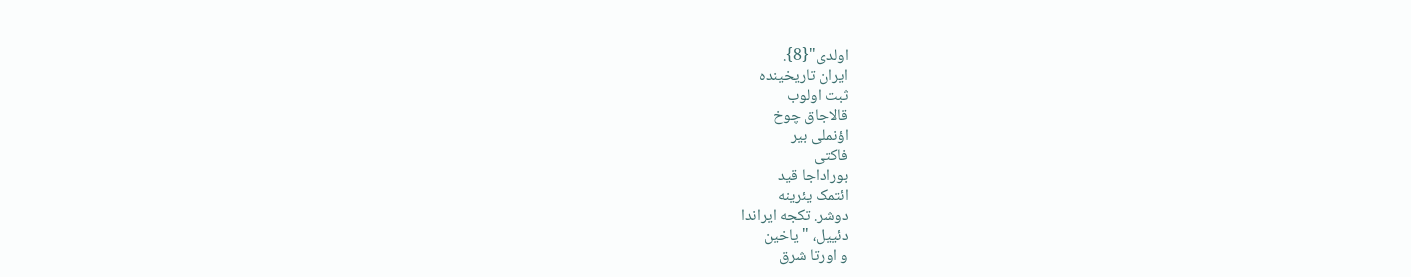اولدی"{8}.
ایران تاریخینده
ثبت اولوب
قالاجاق چوخ
اؤنملی بیر
فاکتی
بوراداجا قید
ائتمک یئرینه
دوشر. تکجه ایراندا
دئییل، " یاخین
و اورتا شرق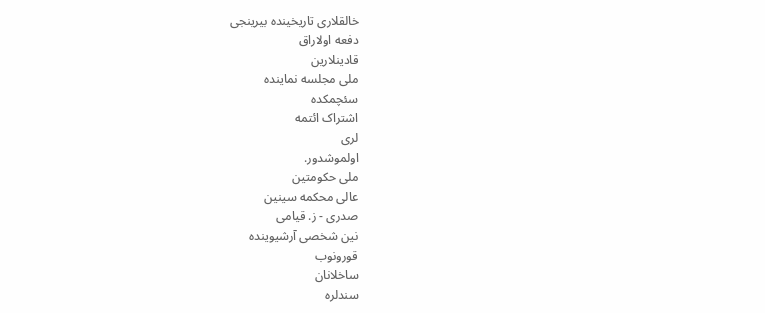خالقلاری تاریخینده بیرینجی
دفعه اولاراق
قادینلارین
ملی مجلسه نماینده
سئچمکده
اشتراک ائتمه
لری
اولموشدور.
ملی حکومتین
عالی محکمه سینین
صدری - ز. قیامی
نین شخصی آرشیوینده
قورونوب
ساخلانان
سندلره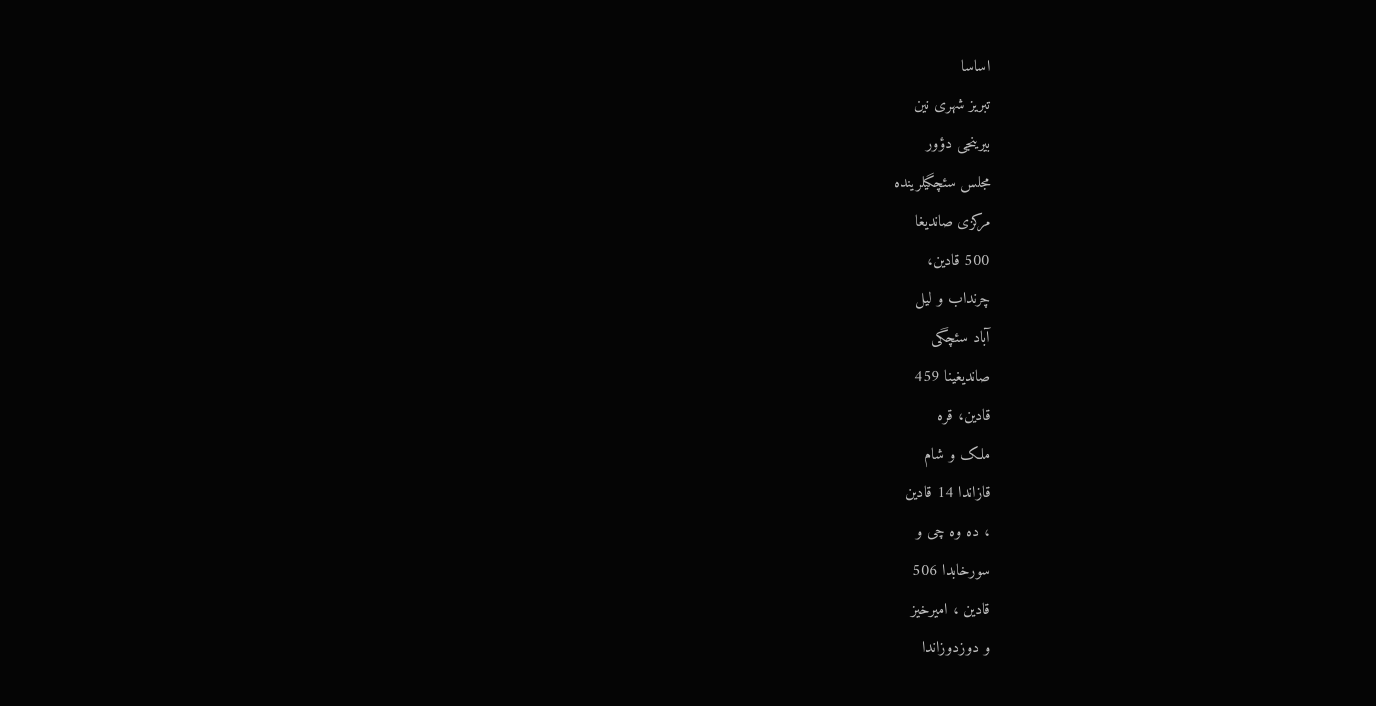اساسا
تبریز شهری نین
بیرینجی دؤور
مجلس سئچگیلرینده
مرکزی صاندیغا
500 قادین،
چرنداب و لیل
آباد سئچگی
صاندیغینا 459
قادین، قره
ملک و شام
قازاندا 14 قادین
، ده وه چی و
سورخابدا 506
قادین ، امیرخیز
و دوزدوزاندا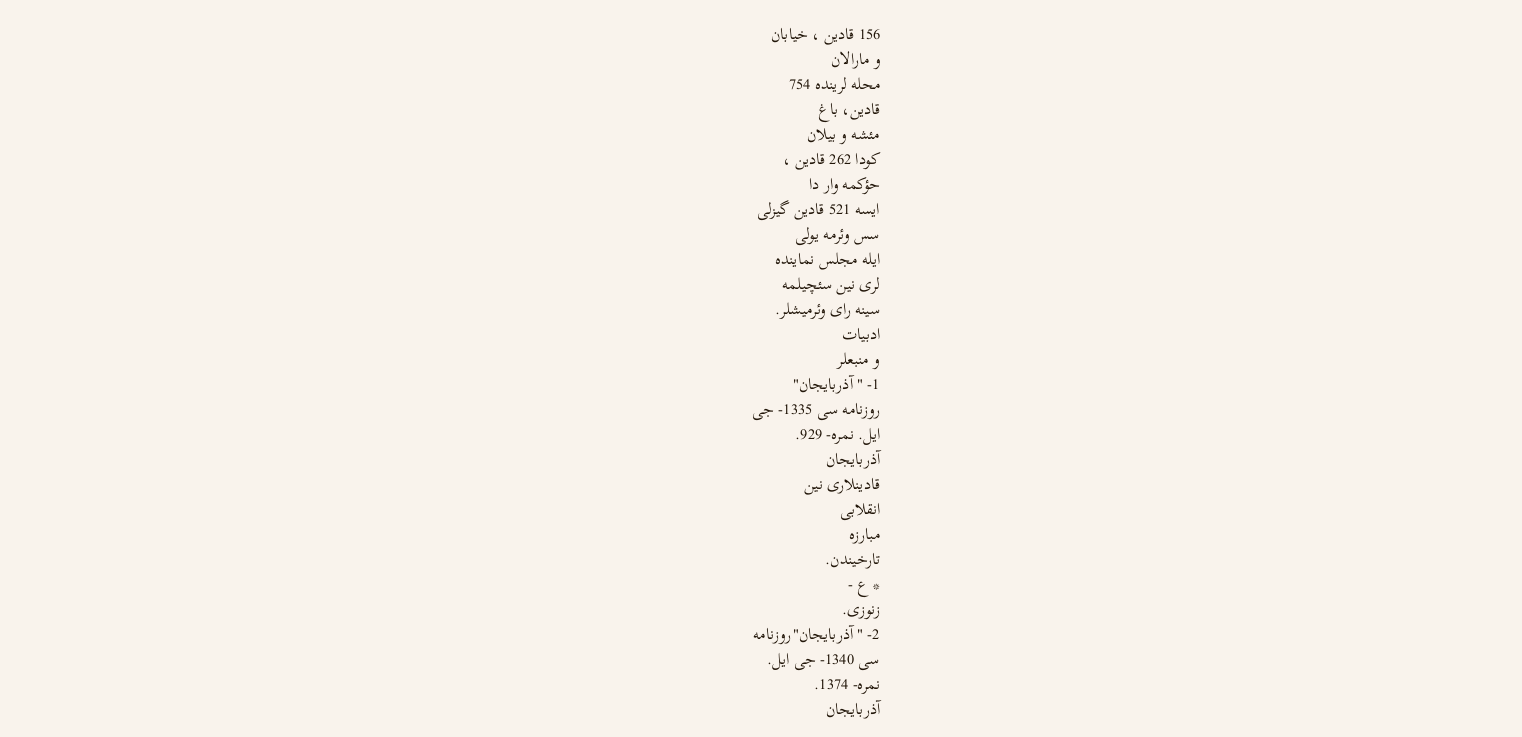156 قادین ، خیابان
و مارالان
محله لرینده 754
قادین، باغ
مئشه و بیلان
کودا 262 قادین ،
حؤکمه وار دا
ایسه 521 قادین گیزلی
سس وئرمه یولی
ایله مجلس نماینده
لری نین سئچیلمه
سینه رای وئرمیشلر.
ادبیات
و منبعلر
1- " آذربایجان"
روزنامه سی 1335- جی
ایل. نمره- 929.
آذربایجان
قادینلاری نین
انقلابی
مبارزه
تارخیندن.
* ع -
زنوزی.
2- " آذربایجان"روزنامه
سی 1340- جی ایل.
نمره- 1374.
آذربایجان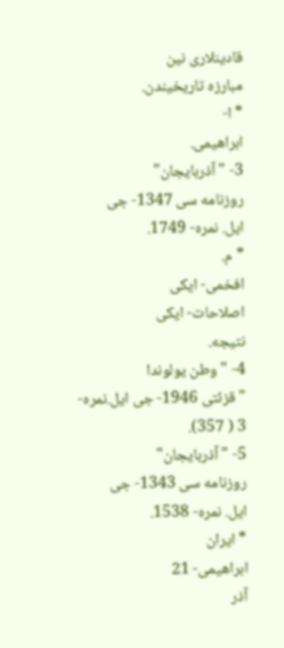قادینلاری نین
مبارزه تاریخیندن.
* ا-
ابراهیمی.
3- " آذربایجان"
روزنامه سی 1347- جی
ایل. نمره- 1749.
* م.
افخمی- ایکی
اصلاحات- ایکی
نتیجه.
4- " وطن یولوندا
" قزئتی 1946- جی ایل.نمره-
3 ( 357).
5- " آذربایجان"
روزنامه سی 1343- جی
ایل. نمره- 1538.
* ایران
ابراهیمی- 21
آذر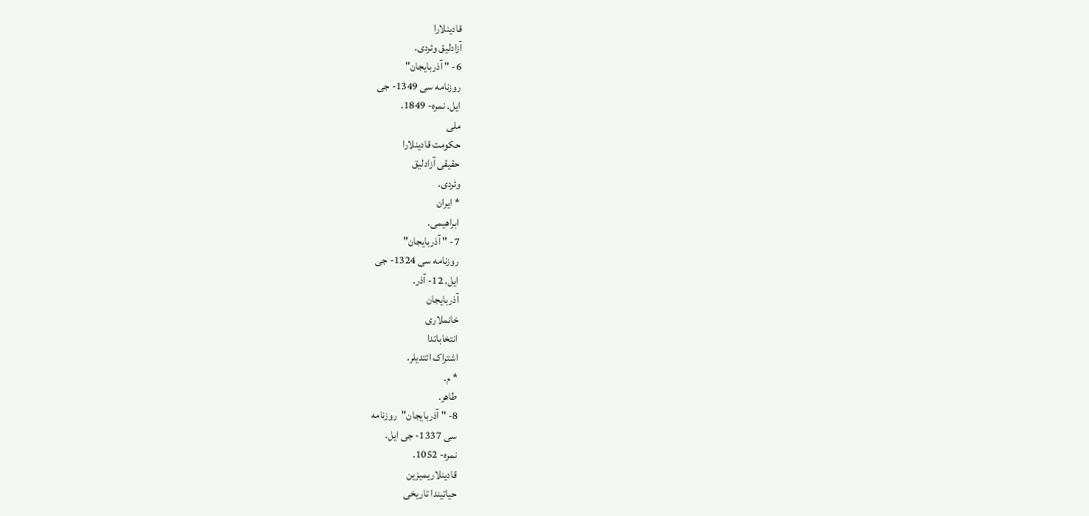قادینلارا
آزادلیق وئردی.
6- " آذربایجان"
روزنامه سی 1349- جی
ایل. نمره- 1849.
ملی
حکومت قادینلارا
حقیقی آزادلیق
وئردی.
* ایران
ابراهیمی.
7- " آذربایجان"
روزنامه سی 1324- جی
ایل. 12- آذر.
آذربایجان
خانملاری
انتخاباتدا
اشتراک ائتدیلر.
* م.
طاهر.
8- " آذربایجان"روزنامه
سی 1337- جی ایل.
نمره- 1052.
قادینلاریمیزین
حیاتیندا تاریخی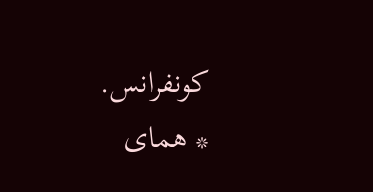کونفرانس.
* همای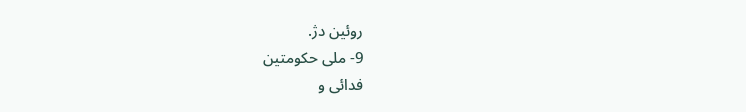روئین دژ.
9- ملی حکومتین
فدائی و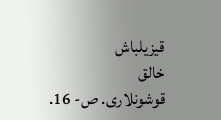قیزیلباش
خالق
قوشونلاری. ص- 16.